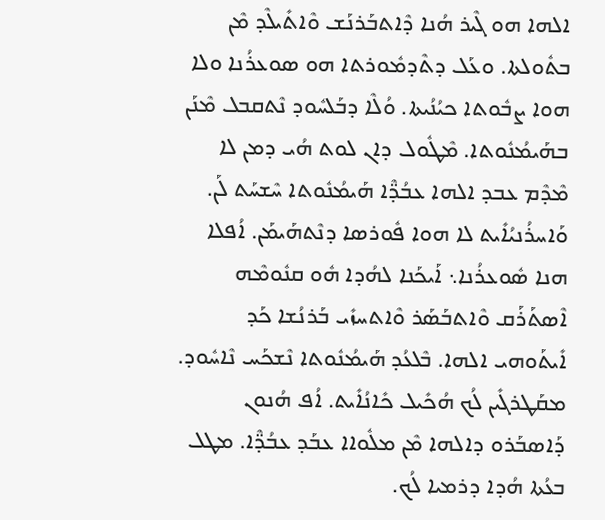ܐܠܗܐ ܗܘ ܓܶܝܪ ܗܳܢܐ ܕܶܐܬܒܰܪܢܰܫ ܘܶܐܬܺܝܠܶܕ ܡܶܢ ܒܬܽܘܠܬܐ. ܘܥܰܠ ܕܬܶܕܡܽܘܪܬܐ ܗܘ ܣܘܥܪܳܢܐ ܘܠܐ ܗܘܐ ܨܒܽܘܬܐ ܟܝܳܢܳܝܬܐ. ܘܳܠܶܐ ܕܒܰܠܚܽܘܕ ܢܶܬܩܒܠ ܡܶܢܰܢ ܒܗܰܝܡܳܢܽܘܬܐ. ܡܶܛܽܘܠ ܕܐܢ ܠܘܬ ܗܳܝ ܕܡܢ ܠܐ ܡܶܕܶܡ ܥܒܕ ܐܠܗܐ ܥܒܳܕ̈ܶܐ ܗܰܝܡܳܢܽܘܬܐ ܚܶܫܚܰܬ ܠܰܢ. ܘܰܐܚܪܳܢܝܳܐܺܝܬ ܠܐ ܗܘܐ ܦܽܘܪܣܐ ܕܢܶܬܗܰܝܡܰܢ. ܐܳܦܠܐ ܗܢܐ ܣܽܘܥܪܳܢܐ܆ ܐܰܝܟܰܢܐ ܠܗܳܕܐ ܗܽܘ ܩܢܽܘܡܶܗ ܐܶܣܬܰܪܰܩ ܘܶܐܬܒܰܣܰܪ ܘܶܐܬܚܙܺܝ ܒܰܪܢܳܫܐ ܟܰܕ ܐܺܝܬܰܘܗܝ ܐܠܗܐ. ܒܶܠܥܳܕ ܗܰܝܡܳܢܽܘܬܐ ܢܶܫܟܰܚ ܢܶܐܚܽܘܕ. ܡܩܰܛܪܓܺܝܢ ܠܳܟ ܗܳܟܺܝܠ ܟܺܐܢܳܐܺܝܬ. ܐܳܦ ܗܳܢܘܢ ܕܰܐܣܒܰܪܘ ܕܐܠܗܐ ܡܶܢ ܡܠܽܘܐܐ ܥܒܰܕ ܥܒܳܕ̈ܶܐ. ܡܛܠ ܒܥܳܬܐ ܗܳܕܐ ܕܪܡܝܐ ܠܳܟ.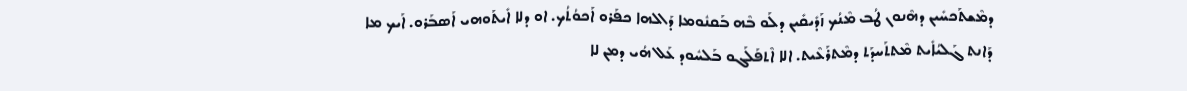ܕܡܶܫܬܰܟܚܺܝܢ ܕܗܶܢܘܢ ܛܳܒ ܡܶܢܳܟ ܙܰܕܺܝܩܺܝܢ ܕܠܰܘ ܒܶܗ ܒܰܩܢܽܘܡܐ ܕܰܐܠܗܐ ܟܦܰܪܘ ܐܰܟܘܳܬܳܟ. ܐܘ ܕܠܐ ܐܺܝܬܰܘܗܝ ܐܰܣܒܰܪܘ. ܐܰܝܟ ܡܐ ܕܰܐܢܬ ܓܰܠܝܳܐܺܝܬ ܡܶܬܬܰܚܕܰܬ ܕܡܶܬܪܰܥܶܝܬ. ܐܠܐ ܐܶܬܦܰܠܰܓܘ ܒܰܠܚܽܘܕ ܥܰܠ ܗܳܝ ܕܡܢ ܠܐ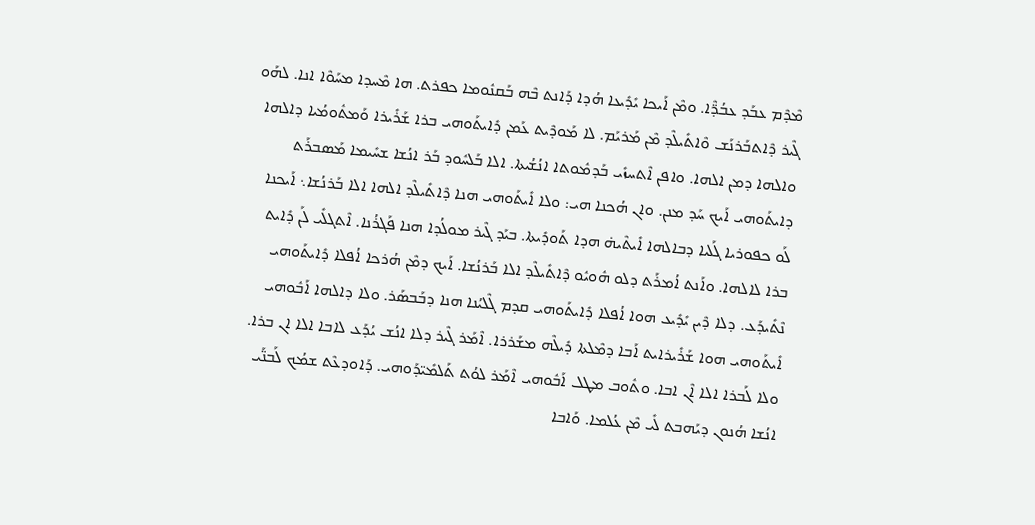ܡܶܕܶܡ ܥܒܰܕ ܥܒܳܕ̈ܶܐ. ܘܡܶܢ ܐܰܝܟܐ ܝܺܕܺܝܥܐ ܗܳܕܐ ܕܰܐܢܬ ܒܶܗ ܒܰܩܢܽܘܡܐ ܟܦܪܬ. ܗܐ ܡܶܚܕܐ ܡܚܰܘܶܐ ܐܢܐ. ܠܗܰܘ ܓܶܝܪ ܕܶܐܬܒܰܪܢܰܫ ܘܶܐܬܺܝܠܶܕ ܡܶܢ ܡܰܪܝܰܡ. ܠܐ ܡܰܘܕܶܝܬ ܥܰܡܢ ܕܺܐܝܬܰܘܗܝ ܒܪܐ ܫܰܪܺܝܪܐ ܘܰܡܬܽܘܡܳܝܐ ܕܐܠܗܐ ܘܐܠܗܐ ܕܡܢ ܐܠܗܐ. ܘܐܦܢ ܐܶܬܚܙܺܝ ܒܰܕܡܽܘܬܐ ܐܢܳܫܳܝܬܐ. ܐܠܐ ܒܰܠܚܽܘܕ ܒܰܪ ܐܢܳܫܐ ܫܚܺܝܡܐ ܡܰܣܒܪܰܬ ܕܐܝܬܰܘܗܝ ܐܰܝܟ ܚܰܕ ܡܢܢ. ܘܐܢ ܗܳܟܢܐ ܗܝ: ܘܠܐ ܐܺܝܬܰܘܗܝ ܗܢܐ ܕܶܐܬܺܝܠܶܕ ܐܠܗܐ ܐܠܐ ܒܰܪܢܳܫܐ܆ ܐܰܝܟܢܐ ܠܰܘ ܟܦܘܪܝܐ ܓܰܠܝܐ ܕܒܐܠܗܐ ܐܺܝܬܶܝܗ̇ ܗܕܐ ܬܰܘܕܺܝܬܐ. ܒܝܰܕ ܓܶܝܪ ܡܘܠܳܕܐ ܗܢܐ ܦܰܓܪܳܢܐ. ܐܶܬܓܠܺܝ ܠܰܢ ܕܺܐܝܬ ܒܪܐ ܠܐܠܗܐ. ܘܐܰܢܬ ܐܳܡܪܰܬ ܕܠܘ ܗܽܘܝܽܘ ܕܶܐܬܺܝܠܶܕ ܐܠܐ ܒܰܪܢܳܫܐ. ܐܰܝܟ ܕܡܶܢ ܗܳܪܟܐ ܐܳܦܠܐ ܕܺܐܝܬܰܘܗܝ ܢܶܬܺܝܕܰܥ. ܕܠܐ ܕܶܝܢ ܝܺܕܺܝܥ ܗܘܐ ܐܳܦܠܐ ܕܺܐܝܬܰܘܗܝ ܩܕܡ ܓܶܠܝܳܢܐ ܗܢܐ ܕܒܰܒܣܰܪ. ܘܠܐ ܕܐܠܗܐ ܐܰܒܽܘܗܝ ܐܺܝܬܰܘܗܝ ܗܘܐ ܫܰܪܺܝܪܐܝܬ ܐܰܒܐ ܕܡܶܠܬܐ ܕܺܝܠܶܗ ܡܫܰܪܪܐ. ܐܶܡܰܪ ܓܶܝܪ ܕܠܐ ܐܢܳܫ ܝܳܕܰܥ ܠܐܒܐ ܐܠܐ ܐܢ ܒܪܐ. ܘܠܐ ܠܰܒܪܐ ܐܠܐ ܐܶܢ ܐܒܐ. ܘܬܽܘܒ ܡܛܠ ܐܰܒܽܘܗܝ ܐܶܡܰܪ ܠܘܳܬ ܬܰܠܡܺܝ̈ܕܰܘܗܝ. ܕܰܐܘܕܥܶܬ ܫܡܳܟ ܠܰܒܢ̈ܰܝ ܐܢܳܫܐ ܗܳܢܘܢ ܕܝܰܗܒܬ ܠܺܝ ܡܶܢ ܥܳܠܡܐ. ܘܰܐܒܐ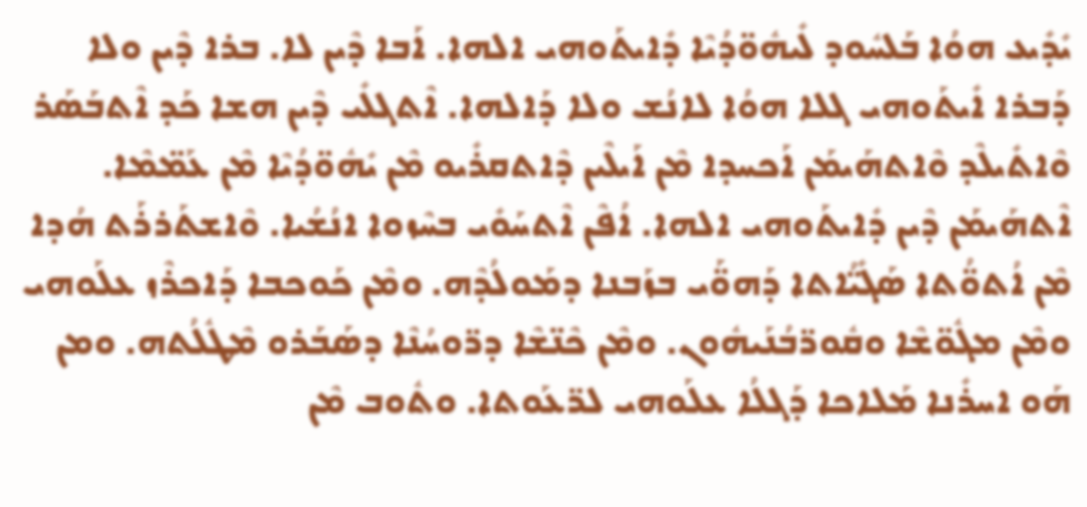ܝܺܕܺܝܥ ܗܘܳܐ ܒܰܠܚܽܘܕ ܠܺܝܗܽܘ̈ܕܳܝܶܐ ܕܺܐܝܬܰܘܗܝ ܐܠܗܐ. ܐܰܒܐ ܕܶܝܢ ܠܐ. ܒܪܐ ܕܶܝܢ ܘܠܐ ܕܰܒܪܐ ܐܺܝܬܰܘܗܝ ܓܠܐ ܗܘܳܐ ܠܐܢܳܫ ܘܠܐ ܕܰܐܠܗܐ. ܐܶܬܓܠܺܝ ܕܶܝܢ ܗܫܐ ܟܰܕ ܐܶܬܒܰܣܰܪ ܘܶܐܬܺܝܠܶܕ ܘܶܐܬܗܰܝܡܰܢ ܐܰܟܚܕܐ ܡܶܢ ܐܰܝܠܶܝܢ ܕܶܐܬܩܪܺܝܘ ܡܶܢ ܝܺܗܽܘ̈ܕܳܝܶܐ ܡܶܢ ܥܰܡ̈ܡܶܐ. ܐܶܬܗܰܝܡܰܢ ܕܶܝܢ ܕܺܐܝܬܰܘܗܝ ܐܠܗܐ. ܐܳܦܶܢ ܐܶܬܚܰܘܺܝ ܒܚܶܙܘܐ ܐܢܳܫܳܝܐ. ܘܶܐܫܬܰܪܪܰܬ ܗܳܕܐ ܡܶܢ ܐܳܬܘ̈ܳܬܐ ܣܰܓܺܝ̈ܳܐܬܐ ܕܰܗܘ̈ܰܝ ܒܙܰܒܢܐ ܕܡܰܘܠܳܕܶܗ. ܘܡܶܢ ܟܰܘܟܒܐ ܕܰܐܟܪܶܙ ܥܠܰܘܗܝ ܘܡܶܢ ܡܓܽܘ̈ܫܶܐ ܘܩܽܘܪ̈ܒܳܢܰܝܗܽܘܢ. ܘܡܶܢ ܟܶܢ̈ܫܶܐ ܕܪ̈ܘܚܳܢܶܐ ܕܣܰܒܰܪܘ ܡܶܛܽܠܳܬܗ. ܘܡܢ ܗܰܘ ܐܚܪܺܢܐ ܡܰܠܐܟܐ ܕܰܓܠܳܐ ܥܠܰܘܗܝ ܠܪ̈ܥܰܘܬܐ. ܘܬܽܘܒ ܡܶܢ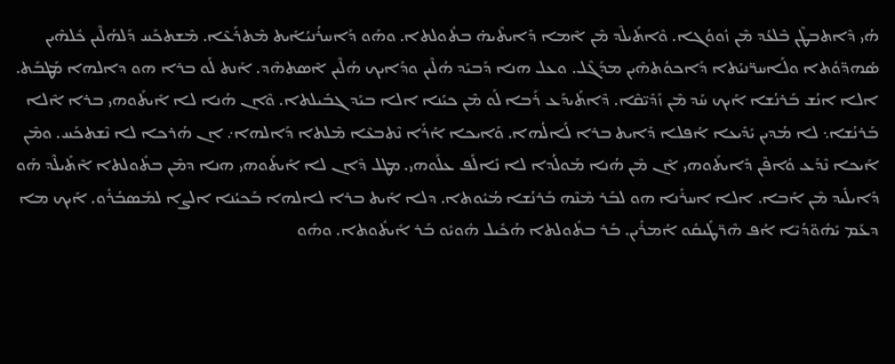ܗܳܝ ܕܶܐܬܒܛܶܢ ܒܶܠܥܳܕ ܡܶܢ ܙܽܘܘܳܓܐ. ܘܶܐܬܺܝܠܶܕ ܡܶܢ ܐܶܡܐ ܕܺܐܝܬܶܝܗ̇ ܒܬܽܘܠܬܐ. ܘܗܰܘ ܕܰܐܚܪܳܢܝܳܐܺܝܬ ܡܶܬܪܰܥܶܐ. ܡܶܫܬܟܰܚ ܕܰܠܗܳܠܶܝܢ ܟܽܠܗܶܝܢ ܣܳܗܕ̈ܘܳܬܐ ܘܠܰܐܚܪ̈ܢܝܳܬܐ ܕܰܐܟܘܳܬܗܶܝܢ ܡܕܰܓܶܠ. ܘܥܠ ܗܢܐ ܕܰܒܝܰܕ ܗܳܠܶܝܢ ܘܕܰܐܝܟ ܗܳܠܶܝܢ ܐܶܣܬܗܶܕ. ܐܰܢܬ ܠܰܘ ܒܪܐ ܗܘ ܕܐܠܗܐ ܡܰܛܒܰܬ. ܐܠܐ ܐܢܳܫ ܒܰܪܢܳܫܐ ܐܰܝܟ ܚܰܕ ܡܶܢ ܙܰܕܺܝ̈ܩܶܐ. ܕܶܐܬܺܝܕܰܥ ܪܰܒܐ ܠܰܘ ܡܶܢ ܟܝܳܢܐ ܐܠܐ ܒܝܰܕ ܓܒܺܝܠܬܐ. ܘܶܐܢ ܗܳܢܐ ܠܐ ܐܺܝܬܰܘܗܝ ܒܪܐ ܐܶܠܐ ܒܰܪܢܳܫܐ܆ ܠܐ ܡܳܕܝܢ ܝܺܕܺܝܥܐ ܐܳܦܠܐ ܕܺܐܝܬ ܒܪܐ ܠܰܐܠܳܗܐ. ܘܰܐܝܟܐ ܐܰܪܰܐ ܢܶܬܒܥܶܐ ܡܶܠܬܐ ܕܰܐܠܗܐ܇ ܐܢ ܗܳܪܟܐ ܠܐ ܢܶܫܬܟܰܚ. ܘܡܶܢ ܐܰܝܟܐ ܢܶܕܰܥ ܘܳܐܦܶܢ ܕܺܐܝܬܰܘܗܝ ܐܶܢ ܡܶܢ ܗܳܢܐ ܡܰܘܠܳܕܐ ܠܐ ܢܺܐܠܰܦ ܥܠܰܘܗܝ. ܡܛܠ ܕܶܐܢ ܠܐ ܐܺܝܬܰܘܗܝ ܗܢܐ ܕܡܶܢ ܒܬܽܘܠܬܐ ܐܶܬܺܝܠܶܕ ܗܰܘ ܕܺܐܝܠܺܝܕ ܡܶܢ ܐܰܒܐ. ܐܠܐ ܐܚܪܺܢܐ ܗܘ ܠܒܰܪ ܡܶܢܶܗ ܒܰܪܢܳܫܐ ܡܳܝܽܘܬܐ. ܕܠܐ ܐܺܝܬ ܒܪܐ ܠܐܠܗܐ ܒܰܟܝܳܢܐ ܐܠܨܐ ܠܡܰܣܒܳܪܽܘ. ܐܰܝܟ ܡܐ ܕܥܰܡ ܝܺܗܽܘ̈ܕܳܝܶܐ ܐܳܦ ܗܶܪ̈ܛܺܝܩܽܘ ܐܳܡܪܺܝܢ. ܒܰܪ ܒܬܽܘܠܬܐ ܗܳܟܺܝܠ ܗܽܘܝܽܘ ܒܰܪ ܐܺܝܬܽܘܬܐ. ܘܗܰܘ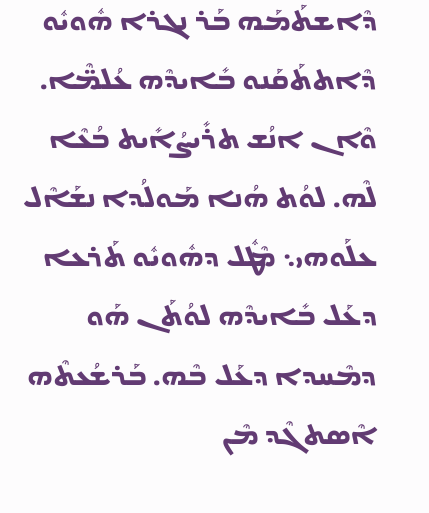ܕܶܐܫܬܰܡܰܗ ܒܰܪ ܢܓܪܐ ܗܽܘܝܽܘ ܕܶܐܬܬܰܩܰܢܘ ܒܺܐܝܕܶܗ ܥܳܠܡ̈ܶܐ. ܘܶܐܢ ܐܢܳܫ ܬܪܺܝܨܳܐܺܝܬ ܒܳܥܶܐ ܠܶܗ. ܠܘܳܬ ܗܳܢܐ ܡܰܘܠܳܕܐ ܢܫܰܐܶܠ ܥܠܰܘܗܝ܆ ܡܶܛܽܠ ܕܗܽܘܝܽܘ ܬܰܪܥܐ ܕܥܰܠ ܒܺܐܝܕܶܗ ܠܘܳܬܰܢ ܗܰܘ ܕܡܶܚܕܐ ܕܥܰܠ ܒܶܗ. ܒܰܪܫܳܥܬܶܗ ܐܶܣܬܓܶܕ ܡܶܢ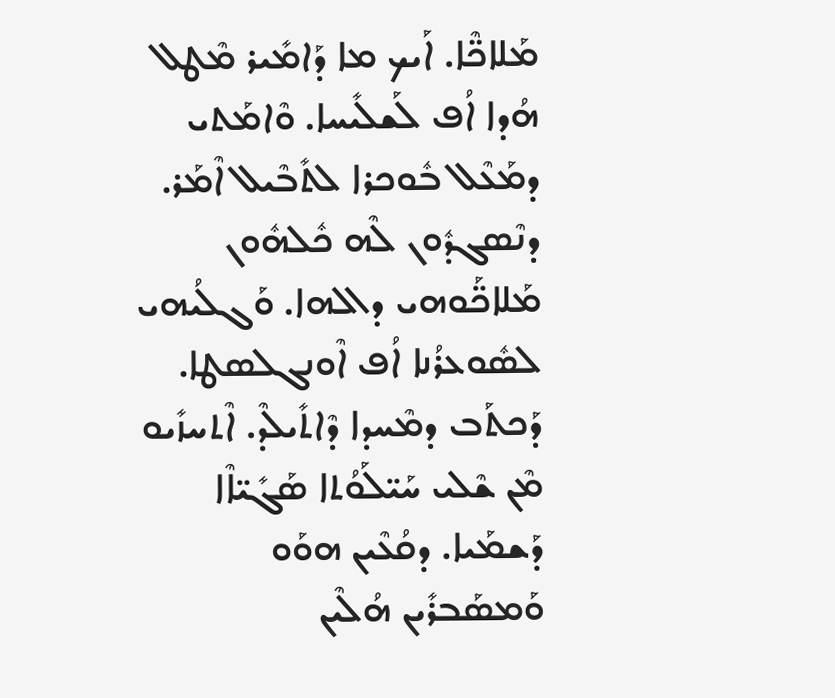ܡܰܠܐܟ̈ܶܐ. ܐܰܝܟ ܡܐ ܕܰܐܡܺܝܪ ܡܶܛܠ ܗܳܕܐ ܐܳܦ ܠܰܫܠܺܝܚܐ. ܘܶܐܡܰܬܝ ܕܡܰܥܶܠ ܒܽܘܟܪܐ ܠܬܺܒܶܝܠ ܐܶܡܰܪ. ܕܢܶܣܓܕܽܘܢ ܠܶܗ ܟܽܠܗܽܘܢ ܡܰܠܐܟ̈ܰܘܗܝ ܕܐܠܗܐ. ܘܰܓܠܳܝܗܝ ܠܣܽܘܥܪܳܢܐ ܐܳܦ ܐܶܘܢܓܠܣܛܐ. ܕܰܟܬܰܒ ܕܡܶܚܕܐ ܕܶܐܬܺܝܠܶܕ. ܐܶܬܚܙܺܝܘ ܡܶܢ ܫܶܠܝ ܚܰܝ̈ܠܰܘܳܬܐ ܣܰܓܺܝ̈ܐܶܐ ܕܰܫܡܰܝܐ. ܕܩܳܥܶܝܢ ܗܘܰܘ ܘܰܡܣܰܒܪܺܝܢ ܗܳܠܶܝܢ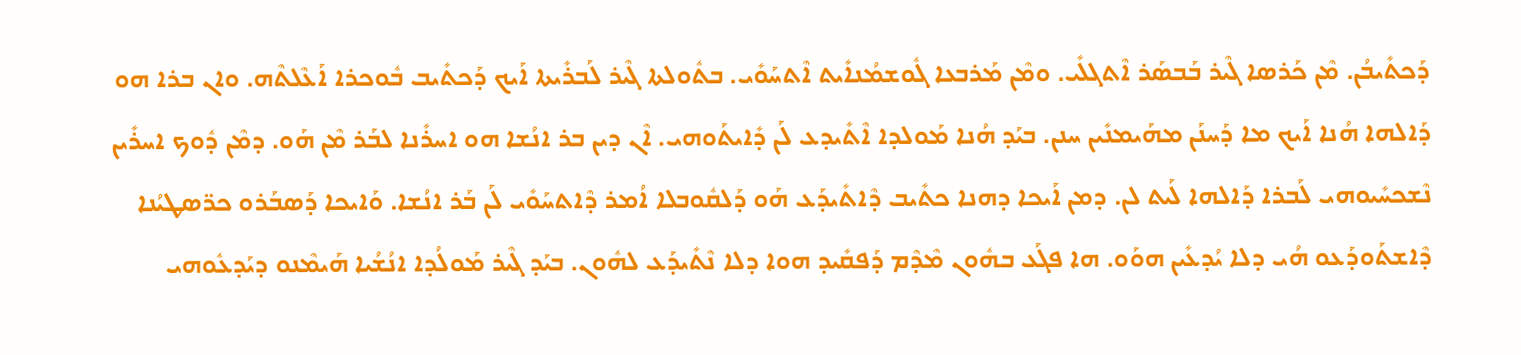ܕܰܟܬܺܝܒܳܢ. ܡܶܢ ܟܰܪܣܐ ܓܶܝܪ ܒܰܒܣܰܪ ܐܶܬܓܠܺܝ. ܘܡܶܢ ܡܰܪܒܥܐ ܓܽܘܫܡܳܢܐܺܝܬ ܐܶܬܚܰܘܺܝ. ܒܬܽܘܠܬܐ ܓܶܝܪ ܠܰܒܪܺܝܬܐ ܐܰܝܟ ܕܰܟܬܺܝܒ ܒܽܘܟܪܐ ܐܰܥܶܠܬܶܗ. ܘܐܢ ܒܪܐ ܗܘ ܕܰܐܠܗܐ ܗܳܢܐ ܐܰܝܟ ܡܐ ܕܰܚܢܰܢ ܡܗܰܝܡܢܺܝܢ ܚܢܢ. ܒܝܰܕ ܗܳܢܐ ܡܰܘܠܕܐ ܐܶܬܺܝܕܥ ܠܰܢ ܕܺܐܝܬܰܘܗܝ. ܐܶܢ ܕܝܢ ܒܪ ܐܢܳܫܐ ܗܘ ܐܚܪܺܢܐ ܠܒܰܪ ܡܶܢ ܗܰܘ. ܕܡܶܢ ܕܽܘܟ ܐܚܪܺܝܢ ܢܶܫܟܚܺܝܘܗܝ ܠܰܒܪܐ ܕܰܐܠܗܐ ܠܰܝܬ ܠܢ. ܕܡܢ ܐܰܝܟܐ ܕܗܢܐ ܟܬܺܝܒ ܕܶܐܬܺܝܕܰܥ ܗܰܘ ܕܰܠܩܽܘܒܠܐ ܐܳܡܪ ܕܶܐܬܚܰܘܺܝ ܠܰܢ ܒܰܪ ܐܢܳܫܐ. ܘܰܐܝܟܐ ܕܰܣܒܰܪܘ ܟܪ̈ܣܛܝܳܢܐ ܕܶܐܫܬܰܘܕܰܥܘ ܗܳܝ ܕܠܐ ܝܳܕܥܺܝܢ ܗܘܰܘ. ܗܐ ܦܓܰܥ ܒܗܽܘܢ ܡܶܕܶܡ ܕܰܦܩܺܝܕ ܗܘܐ ܕܠܐ ܢܶܬܺܝܕܰܥ ܠܗܽܘܢ. ܒܝܰܕ ܓܶܝܪ ܡܰܘܠܳܕܐ ܐܢܳܫܳܝܐ ܗܰܝܡܶܢܘ ܕܝܰܕܥܽܘܗܝ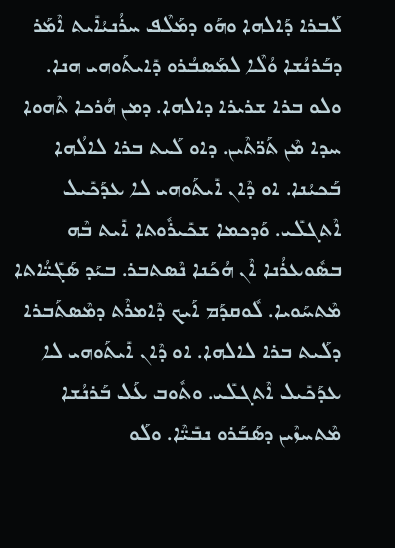ܠܰܒܪܐ ܕܰܐܠܗܐ ܘܗܰܘ ܕܡܰܠܶܦ ܚܪܳܢܝܳܐܺܝܬ ܐܶܡܰܪ ܕܒܰܪܢܳܫܐ ܘܳܠܶܐ ܠܡܰܣܒܳܪܘ ܕܺܐܝܬܰܘܗܝ ܗܢܐ. ܘܠܘ ܒܪܐ ܫܪܝܪܐ ܕܐܠܗܐ. ܕܡܢ ܗܳܪܟܐ ܬܶܗܘܐ ܚܕܐ ܡܶܢ ܬܰܪ̈ܬܶܝܢ. ܕܐܘ ܠܰܝܬ ܒܪܐ ܠܐܠܳܗܐ ܒܰܟܝܳܢܐ. ܐܘ ܕܶܐܢ ܐܺܝܬܰܘܗܝ ܠܐ ܥܕܰܟܺܝܠ ܐܶܬܓܠܺܝ. ܘܰܕܟܡܐ ܫܟܺܝܪܽܘܬܐ ܐܺܝܬ ܒܶܗ ܒܣܽܘܥܪܳܢܐ ܐܶܢ ܗܳܟܰܢܐ ܢܶܣܬܒܪ. ܒܝܰܕ ܣܰܓܺܝ̈ܳܐܬܐ ܡܶܬܚܰܘܝܐ. ܠܽܘܩܕܰܡ ܐܰܝܟ ܕܶܐܡܪܶܬ ܕܡܶܣܬܰܒܪܐ ܕܠܰܝܬ ܒܪܐ ܠܐܠܗܐ. ܐܘ ܕܶܐܢ ܐܺܝܬܰܘܗܝ ܠܐ ܥܕܰܟܺܝܠ ܐܶܬܓܠܺܝ. ܘܬܽܘܒ ܥܰܠ ܒܰܪܢܳܫܐ ܡܶܬܚܙܶܝܢ ܕܣܰܒܰܪܘ ܢܒܺܝ̈ܶܐ. ܘܠܰܘ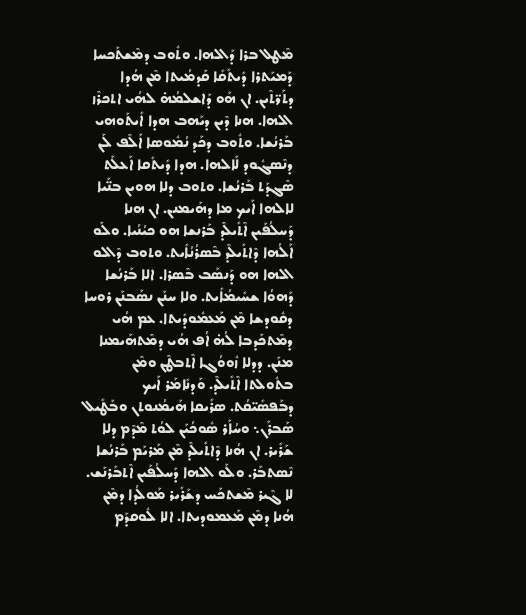ܡܶܛܠ ܒܪܐ ܕܰܐܠܗܐ. ܘܬܽܘܒ ܕܡܶܫܬܰܟܚܐ ܕܰܡܝܰܬܪܐ ܕܺܝܬܺܩܺܐ ܩܰܕܡܳܝܬܐ ܡܶܢ ܗܳܕܐ ܕܬܰܪ̈ܬܶܝܢ. ܐܢ ܗܰܘ ܕܰܐܫܠܡܳܗ̇ ܠܗܳܝ ܐܬܟܪܶܙ ܐܠܗܐ. ܗܢܐ ܕܶܝܢ ܕܝܰܗܒ ܗܕܐ ܐܺܝܬܰܘܗܝ ܒܰܪܢܳܫܐ. ܘܬܽܘܒ ܕܟܰܕ ܢܳܡܽܘܣܐ ܐܰܠܶܦ ܠܰܢ ܕܢܶܣܓܽܘܕ ܠܰܐܠܗܐ. ܗܕܐ ܕܺܝܬܺܩܐ ܐܰܥܠܰܬ ܣܶܓܕܰܬ ܒܰܪܢܳܫܐ. ܘܬܘܒ ܕܠܐ ܗܘܝܢ ܒܢ̈ܰܝܐ ܠܐܠܗܐ ܐܰܝܟ ܡܐ ܕܗܰܝܡܢܢ. ܐܢ ܗܢܐ ܕܰܚܠܳܦܰܝܢ ܐܶܬܺܝܠܶܕ ܒܰܪܢܫܐ ܗܘ ܟܝܳܢܳܝܐ. ܘܠܰܘ ܐܰܠܳܗܐ ܕܶܐܬܺܝܠܶܕ ܒܶܣܪܳܢܳܐܺܝܬ. ܘܬܘܒ ܕܶܐܠܘ ܐܠܗܐ ܗܘ ܕܰܢܣܰܒ ܒܶܣܪܐ. ܐܠܐ ܒܰܪܢܳܫܐ ܕܰܗܘܳܐ ܫܚܺܝܡܳܐܺܝܬ. ܘܠܐ ܚܢܰܢ ܢܣܰܒܢܰܢ ܪܘܚܐ ܕܩܽܘܕܫܐ ܡܶܢ ܡܰܥܡܽܘܕܺܝܬܐ. ܥܡ ܗܳܝ ܕܡܶܬܟܰܕܒܐ ܠܳܗ̇ ܐܳܦ ܗܳܝ ܕܡܶܬܗܰܝܡܢܐ ܡܢܰܢ. ܕܕܠܐ ܙܽܘܘܳܓܐ ܐܶܬܒܛܶܢ ܘܡܶܢ ܒܬܽܘܠܬܐ ܐܶܬܺܝܠܶܕ. ܘܰܕܢܺܐܡܰܪ ܐܰܝܟ ܕܒܰܦܣܺܝ̈ܩܳܬ. ܣܪܺܝܩܐ ܗܰܝܡܳܢܘܬܢ ܘܒܰܛܺܝܠ ܣܰܒܪܰܢ܆ ܘܚܳܐܰܪ ܣܽܘܟܳܝܰܢ ܠܘܳܬ ܡܶܕܶܡ ܕܠܐ ܫܰܪܺܝܪ. ܐܢ ܗܳܢܐ ܕܶܐܬܺܝܠܶܕ ܡܶܢ ܡܰܪܝܰܡ ܒܰܪܢܳܫܐ ܢܶܣܬܒܰܪ. ܘܠܰܘ ܐܠܗܐ ܕܰܚܠܳܦܰܝܢ ܐܶܬܒܰܪܢܰܫ. ܠܐ ܓܶܝܪ ܡܶܫܬܟܰܚ ܕܫܰܪܺܝܪ ܡܰܘܠܳܕܐ ܕܡܶܢ ܗܳܢܐ ܕܡܶܢ ܡܰܥܡܘܕܝܬܐ. ܐܠܐ ܠܽܘܩܕܰܡ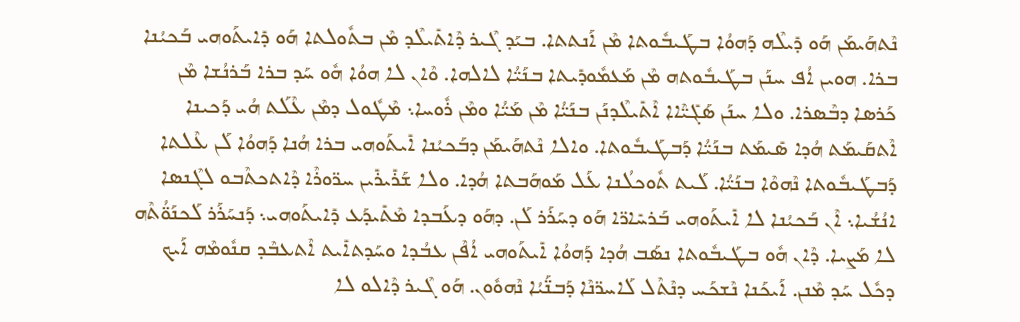ܢܶܬܗܰܝܡܰܢ ܗܰܘ ܕܺܝܠܶܗ ܕܰܗܘܳܐ ܒܛܰܝܒܽܘܬܐ ܡܶܢ ܐܰܢܬܬܐ. ܒܝܰܕ ܓܶܝܪ ܕܶܐܬܺܝܠܶܕ ܡܶܢ ܒܬܽܘܠܬܐ ܗܰܘ ܕܺܐܝܬܰܘܗܝ ܒܰܟܝܳܢܐ ܒܪܐ. ܗܘܝܢ ܐܳܦ ܚܢܰܢ ܒܛܰܝܒܽܘܬܗ ܡܶܢ ܡܰܥܡܽܘܕܺܝܬܐ ܒܢܰܝ̈ܳܐ ܠܐܠܗܐ. ܘܶܐܢ ܠܐ ܗܘܳܐ ܗܽܘ ܚܰܕ ܒܪܐ ܒܰܪܢܳܫܐ ܡܶܢ ܟܰܪܣܐ ܕܒܶܣܪܐ. ܘܠܐ ܚܢܰܢ ܣܰܓܺܝ̈ܶܐܐ ܐܶܬܺܝܠܶܕܢܰܢ ܒܢܰܝ̈ܳܐ ܡܶܢ ܡܰܝ̈ܳܐ ܘܡܶܢ ܪܽܘܚܐ܆ ܡܶܛܽܘܠ ܕܡܶܢ ܥܶܠܰܬ ܗܳܝ ܕܰܟܝܢܐ ܐܶܬܩܰܝܡܰܬ ܗܳܕܐ ܣܺܝܡܰܬ ܒܢܰܝ̈ܳܐ ܕܰܒܛܰܝܒܽܘܬܐ. ܘܐܠܐ ܢܶܬܗܰܝܡܰܢ ܕܒܰܟܝܳܢܐ ܐܺܝܬܰܘܗܝ ܒܪܐ ܗܳܢܐ ܕܰܗܘܳܐ ܠܰܢ ܥܶܠܬܐ ܕܰܒܛܰܝܒܽܘܬܐ ܢܶܗܘܶܐ ܒܢܰܝ̈ܳܐ. ܠܰܝܬ ܬܽܘܟܠܳܢܐ ܥܰܠ ܡܰܘܗܰܒܬܐ ܗܳܕܐ. ܘܠܐ ܫܰܪܺܝܪܺܝܢ ܚܪ̈ܘܪܶܐ ܕܶܐܬܟܬܶܒܘ ܠܓܶܢܣܐ ܐܢܳܫܳܝܐ܆ ܐܶܢ ܒܰܟܝܳܢܐ ܠܐ ܐܺܝܬܰܘܗܝ ܒܰܪܚܺܐܪ̈ܐ ܗܰܘ ܕܚܰܪܰܪ ܠܰܢ. ܕܗܰܘ ܕܥܰܒܕܐ ܡܶܬܺܝܕܰܥ ܕܺܐܝܬܰܘܗܝ܆ ܕܰܢܚܰܪܰܪ ܠܰܟܢܰܘ̈ܳܬܶܗ ܠܐ ܡܰܨܝܐ. ܕܶܐܢ ܗܽܘ ܒܛܰܝܒܽܘܬܐ ܢܣܰܒ ܗܳܕܐ ܕܰܗܘܳܐ ܐܺܝܬܰܘܗܝ ܐܳܦܶܢ ܥܒܳܕܐ ܘܚܰܕܬܐܺܝܬ ܐܶܬܥܒܶܕ ܩܢܽܘܡܶܗ ܐܰܝܟ ܕܟܽܠ ܚܰܕ ܡܶܢܢ. ܐܰܝܟܰܢܐ ܢܶܫܟܰܚ ܕܢܶܬܶܠ ܠܰܐܚܪ̈ܢܶܐ ܕܰܒܢ̈ܰܝܳܐ ܢܶܗܘܽܘܢ. ܗܰܘ ܓܶܝܪ ܕܶܐܠܘ ܠܐ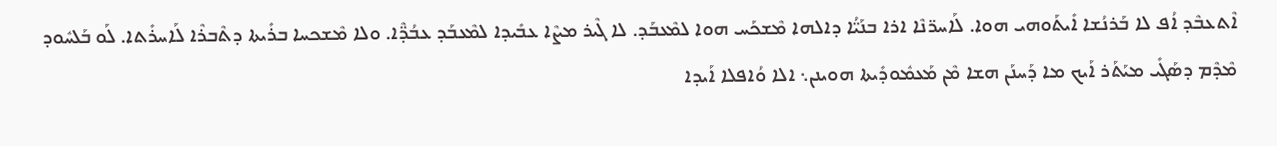ܐܶܬܥܒܶܕ ܐܳܦ ܠܐ ܒܰܪܢܳܫܐ ܐܺܝܬܰܘܗܝ ܗܘܐ. ܠܰܐܚܪ̈ܢܶܐ ܐܪܐ ܒܢܰܝ̈ܳܐ ܕܐܠܗܐ ܡܶܫܟܰܚ ܗܘܐ ܠܡܶܥܒܰܕ. ܠܐ ܓܶܝܪ ܡܨܶܐ ܥܒܺܝܕܐ ܠܡܶܥܒܰܕ ܥܒܳܕ̈ܶܐ. ܘܠܐ ܡܶܫܟܚܐ ܒܪܺܝܬܐ ܕܬܶܒܪܶܐ ܠܰܐܚܪܺܬܐ. ܠܰܘ ܒܰܠܚܽܘܕ ܡܶܕܶܡ ܕܣܰܓܺܝ ܡܝܰܬܰܪ ܐܰܝܟ ܡܐ ܕܰܚܢܰܢ ܗܫܐ ܡܶܢ ܡܰܥܡܽܘܕܺܝܬܐ ܗܘܝܢܢ܆ ܐܠܐ ܘܳܐܦܠܐ ܐܰܝܕܐ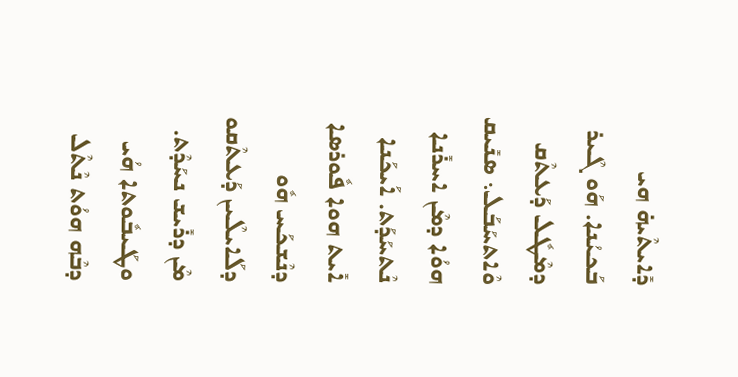ܕܺܐܝܬܶܝܗ̇ ܗܝ ܒܰܟܝܳܢܐ. ܗܰܘ ܓܶܝܪ ܕܡܶܛܽܠ ܕܰܥܬܶܩ ܘܶܐܬܚܰܒܰܠ܆ ܣܢܺܝܩ ܗܘܳܐ ܕܡܶܢ ܐܚܪܺܢܐ ܢܶܬܚܰܕܰܬ. ܐܰܝܟܰܢܐ ܐܺܝܬ ܗܘܐ ܦܽܘܪܣܐ ܕܢܶܫܟܰܚ ܗܽܘ ܕܠܰܐܝܠܶܝܢ ܕܰܥܬܶܩܘ ܡܶܢ ܕܪܺܝܫ ܢܚܰܕܶܬ. ܘܛܰܝܒܽܘܬܐ ܗܳܝ ܕܒܶܗ ܗܘܳܬ ܢܶܬܶܠ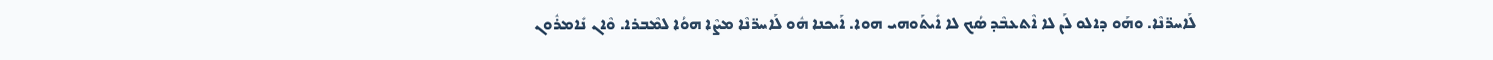ܠܰܐܚܪ̈ܢܶܐ. ܘܗܰܘ ܕܐܠܘ ܠܰܢ ܠܐ ܐܶܬܥܒܶܕ ܣܳܟ ܠܐ ܐܺܝܬܰܘܗܝ ܗܘܐ. ܐܰܝܟܢܐ ܗܽܘ ܠܰܐܚܪ̈ܢܶܐ ܡܨܶܐ ܗܘܳܐ ܠܡܶܒܪܐ. ܘܶܐܢ ܢܺܐܡܪܽܘܢ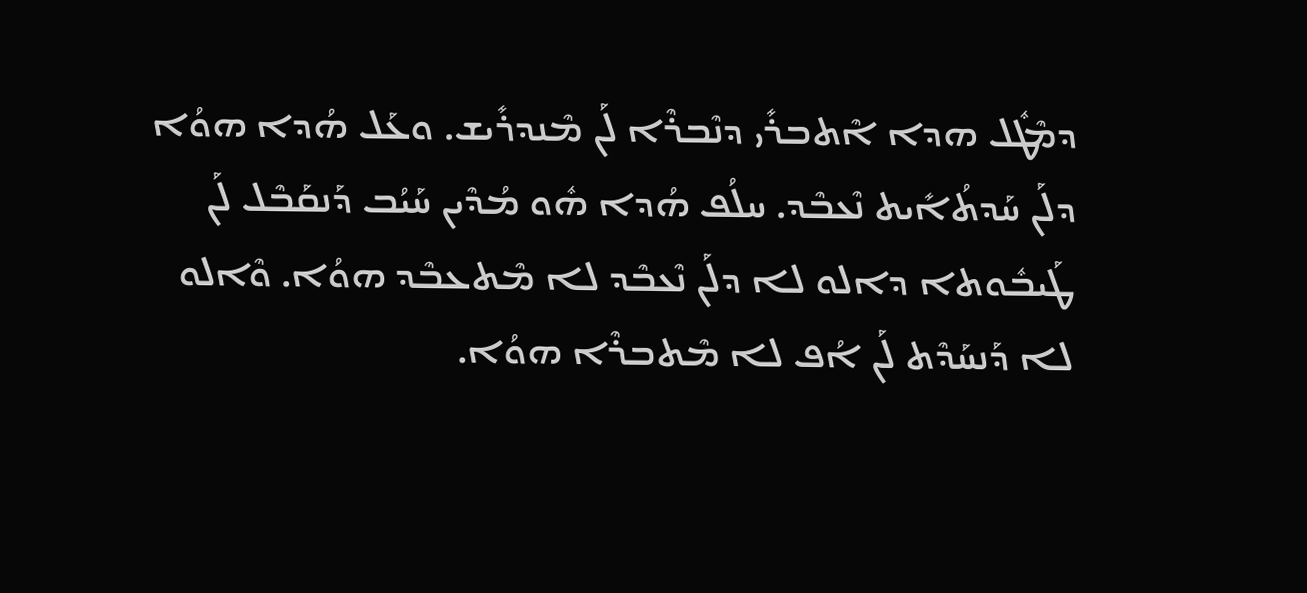ܕܡܶܛܽܠ ܗܕܐ ܐܶܬܒܪܺܝ ܕܢܶܒܪܶܐ ܠܰܢ ܡܶܢܕܪܺܝܫ. ܘܥܰܠ ܗܳܕܐ ܗܘܳܐ ܕܠܰܢ ܚܰܕܬܳܐܺܝܬ ܢܶܥܒܶܕ. ܚܠܳܦ ܗܳܕܐ ܗܽܘ ܡܳܕܶܝܢ ܚܰܝܳܒ ܕܰܢܩܰܒܶܠ ܠܰܢ ܛܰܝܒܽܘܬܐ ܕܐܠܘ ܠܐ ܕܠܰܢ ܢܶܥܒܶܕ ܠܐ ܡܶܬܥܒܶܕ ܗܘܳܐ. ܘܶܐܠܘ ܠܐ ܕܰܢܚܰܕܶܬ ܠܰܢ ܐܳܦ ܠܐ ܡܶܬܒܪܶܐ ܗܘܳܐ.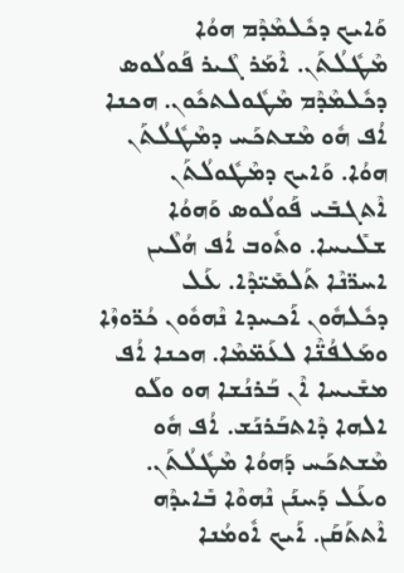ܘܰܐܝܟ ܕܟܽܠܡܶܕܶܡ ܗܘܳܐ ܡܶܛܽܠܳܬܰܢ. ܐܶܡܰܪ ܓܶܝܪ ܦܰܘܠܳܘܣ ܕܟܽܠܡܶܕܶܡ ܡܶܛܽܘܠܬܟܽܘܢ. ܗܟܢܐ ܐܳܦ ܗܽܘ ܡܶܫܬܟܰܚ ܕܡܶܛܽܠܳܬܰܢ ܗܘܳܐ. ܘܰܐܝܟ ܕܡܶܛܽܘܠܳܬܰܢ ܐܶܬܓܒܺܝ ܦܰܘܠܳܘܣ ܘܰܗܘܳܐ ܫܠܺܝܚܐ. ܘܬܽܘܒ ܐܳܦ ܗܳܠܶܝܢ ܐܚܪ̈ܢܶܐ ܬܰܠܡܺܝ̈ܕܶܐ. ܥܰܠ ܕܟܽܠܗܽܘܢ ܐܰܟܚܕܐ ܢܶܗܘܽܘܢ ܟܳܪ̈ܘܙܶܐ ܘܡܰܠܦܳܢ̈ܶܐ ܠܥܰܡ̈ܡܶܐ. ܗܟܢܐ ܐܳܦ ܡܫܺܝܚܐ ܐܶܢ ܒܰܪܢܳܫܐ ܗܘ ܘܠܰܘ ܐܠܗܐ ܕܶܐܬܒܰܪܢܰܫ. ܐܳܦ ܗܽܘ ܡܶܫܬܟܰܚ ܕܰܗܘܳܐ ܡܶܛܽܠܳܬܰܢ. ܘܥܰܠ ܕܰܚܢܰܢ ܢܶܗܘܶܐ ܒܺܐܝܕܶܗ ܐܶܬܬܰܩܰܢ. ܐܰܝܟ ܐܽܘܡܳܢܐ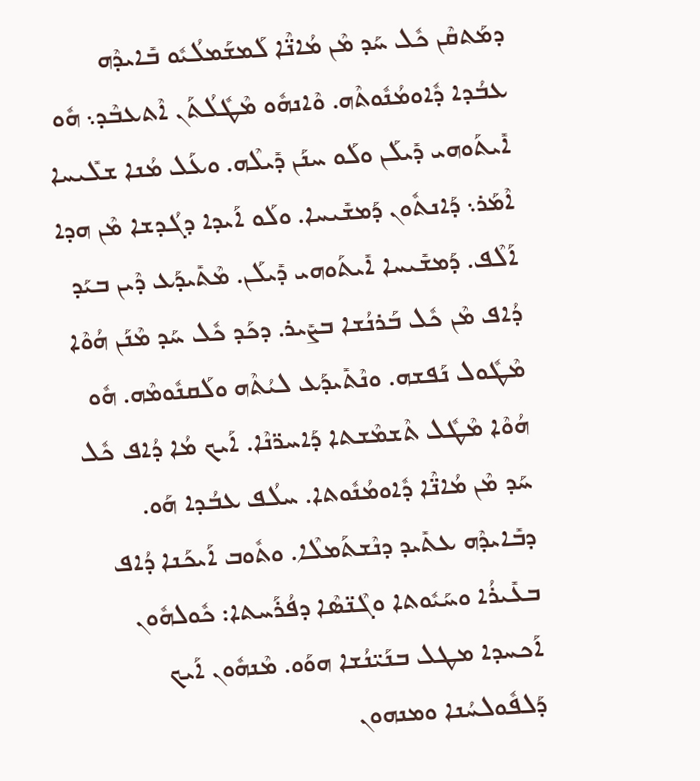ܕܡܰܬܩܶܢ ܟܽܠ ܚܰܕ ܡܶܢ ܡܳܐܢ̈ܶܐ ܠܰܡܫܰܡܠܳܝܽܘ ܒܺܐܝܕܶܗ ܥܒܳܕܐ ܕܽܐܘܡܳܢܽܘܬܶܗ. ܘܶܐܢܗܽܘ ܡܶܛܽܠܳܬܰܢ ܐܶܬܥܒܶܕ܆ ܗܽܘ ܐܺܝܬܰܘܗܝ ܕܺܝܠܰܢ ܘܠܰܘ ܚܢܰܢ ܕܺܝܠܶܗ. ܘܥܰܠ ܡܳܢܐ ܫܠܺܝܚܐ ܐܶܡܰܪ܆ ܕܰܐܢܬܽܘܢ ܕܰܡܫܺܝܚܐ. ܘܠܰܘ ܐܰܝܕܐ ܕܓܳܕܫܐ ܡܶܢ ܗܕܐ ܐܰܠܶܦ. ܕܰܡܫܺܝܚܐ ܐܺܝܬܰܘܗܝ ܕܺܝܠܰܢ. ܡܶܬܺܝܕܰܥ ܕܶܝܢ ܒܝܰܕ ܕܳܐܦ ܡܶܢ ܟܽܠ ܒܰܪܢܳܫܐ ܒܨܺܝܪ. ܕܟܰܕ ܟܽܠ ܚܰܕ ܡܶܢܰܢ ܗܳܘܶܐ ܡܶܛܽܘܠ ܢܰܦܫܗ. ܘܢܶܬܺܝܕܰܥ ܠܝܳܬܶܗ ܘܠܰܩܢܽܘܡܶܗ. ܗܽܘ ܗܳܘܶܐ ܡܶܛܽܠ ܬܶܫܡܶܫܬܐ ܕܰܐܚܪ̈ܢܶܐ. ܐܰܝܟ ܡܳܐ ܕܳܐܦ ܟܽܠ ܚܰܕ ܡܶܢ ܡܳܐܢ̈ܶܐ ܕܽܐܘܡܳܢܽܘܬܐ. ܚܠܳܦ ܥܒܳܕܐ ܗܰܘ. ܕܒܺܐܝܕܶܗ ܥܬܺܝܕ ܕܢܶܫܬܰܡܠܶܐ. ܘܬܽܘܒ ܐܰܝܟܰܢܐ ܕܳܐܦ ܒܥܺܝܪܳܐ ܘܚܰܝܽܘܬܐ ܘܓܶܢ̈ܣܶܐ ܕܦܳܪܰܚܬܐ: ܟܽܘܠܗܽܘܢ ܐܰܟܚܕܐ ܡܛܠ ܒܢܰܝ̈ܢܳܫܐ ܗܘܰܘ. ܡܶܢܗܽܘܢ ܐܰܝܟ ܕܰܠܦܽܘܠܚܳܢܐ ܘܡܢܗܘܢ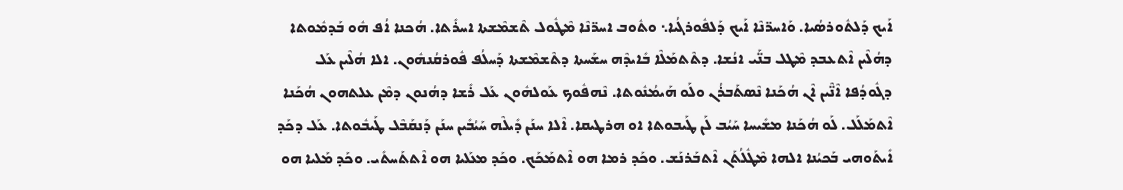ܐܰܝܟ ܕܰܠܬܽܘܪܣܳܝܐ. ܘܰܐܚܪ̈ܢܶܐ ܐܰܝܟ ܕܰܠܦܽܘܪܓܳܝܐ܆ ܘܬܽܘܒ ܐܚܪ̈ܢܶܐ ܡܶܛܽܘܠ ܬܶܫܡܶܫܬܐ ܐܚܪܺܬܐ. ܗܳܟܢܐ ܐܳܦ ܗܽܘ ܒܰܕܡܽܘܬܐ ܕܗܳܠܶܝܢ ܐܶܬܥܒܕ ܡܶܛܠ ܒܢ̈ܰܝ ܐܢܳܫܐ. ܕܬܶܬܡܰܠܶܐ ܒܺܐܝܕܶܗ ܚܫܰܚܬܐ ܕܬܶܫܡܶܫܬܐ ܕܰܚܠܳܦ ܦܽܘܪܩܳܢܗܽܘܢ. ܐܠܐ ܗܳܠܶܝܢ ܥܰܠ ܕܓܽܘܕܳܦܐ ܐܶܢ̈ܶܝܢ ܐܶܢ ܗܳܟܰܢܐ ܢܶܣܬܰܒܪܳܢ ܘܠܰܘ ܗܰܝܡܳܢܽܘܬܐ. ܢܶܗܦܽܘܟ ܥܰܘܠܗܽܘܢ ܥܰܠ ܪܺܫܐ ܕܗܳܢܘܢ ܕܡܶܢ ܥܠܬܗܘܢ ܗܳܟܰܢܐ ܐܶܬܡܰܠܰܠ. ܠܰܘ ܗܳܟܰܢܐ ܡܫܺܝܚܐ ܚܰܝܳܒ ܠܰܢ ܛܰܝܒܘܬܐ ܐܘ ܗܪܛܝܩܐ. ܐܶܠܐ ܚܢܰܢ ܕܺܝܠܶܗ ܚܰܝܳܒܺܝܢ ܚܢܰܢ ܕܰܢܩܰܒܶܠ ܛܰܝܒܽܘܬܐ. ܥܰܠ ܕܟܰܕ ܐܺܝܬܰܘܗܝ ܒܰܟܝܳܢܐ ܐܠܗܐ ܡܶܛܽܠܳܬܰܢ ܐܶܬܒܰܪܢܰܫ. ܘܟܰܕ ܪܡܐ ܗܘ ܐܶܬܡܰܟܰܟ. ܘܟܰܕ ܡܥܰܠܝܐ ܗܘ ܐܶܬܬܰܚܬܺܝ. ܘܟܰܕ ܡܰܠܝܐ ܗܘ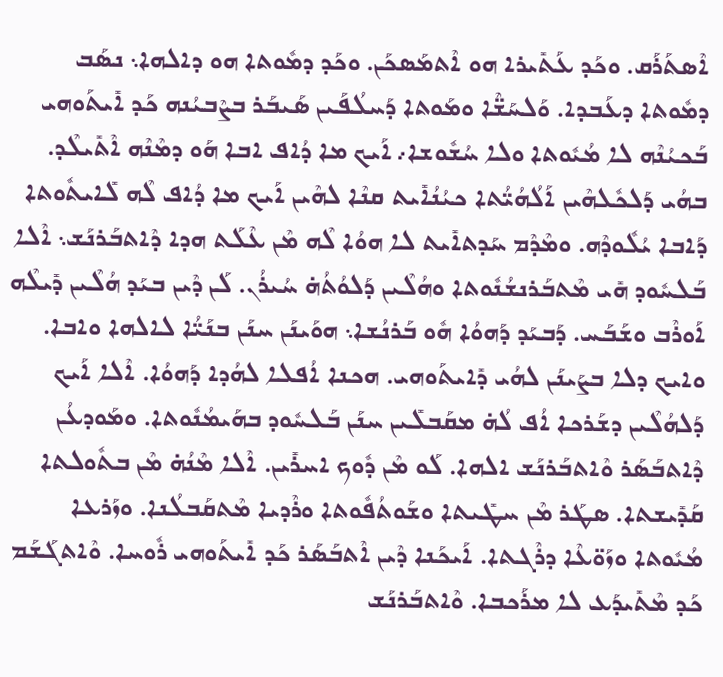ܐܶܣܬܰܪܰܩ. ܘܟܰܕ ܥܰܬܺܝܪܐ ܗܘ ܐܶܬܡܰܣܟܰܢ. ܘܟܰܕ ܕܡܽܘܬܐ ܗܘ ܕܐܠܗܐ܆ ܢܣܰܒ ܕܡܽܘܬܐ ܕܥܰܒܕܐ. ܘܰܠܚܰܫ̈ܶܐ ܘܡܰܘܬܐ ܕܰܚܠܳܦܰܝܢ ܣܰܝܒܰܪ ܒܨܶܒܝܳܢܗ ܟܰܕ ܐܺܝܬܰܘܗܝ ܒܰܟܝܳܢܶܗ ܠܐ ܡܳܝܽܘܬܐ ܘܠܐ ܚܳܫܽܘܫܐ܇ ܐܰܝܟ ܡܐ ܕܳܐܦ ܐܒܐ ܗܰܘ ܕܡܶܢܶܗ ܐܶܬܺܝܠܶܕ. ܒܗܳܝ ܕܰܠܟܽܠܗܶܝܢ ܐܰܠܳܗܳܝ̈ܳܬܐ ܟܝܳܢܳܐܺܝܬ ܩܢܶܐ ܠܗܶܝܢ ܐܰܝܟ ܡܐ ܕܳܐܦ ܠܶܗ ܠܺܐܝܬܽܘܬܐ ܕܰܐܒܐ ܝܳܠܽܘܕܶܗ. ܘܡܶܕܶܡ ܚܰܕܬܐܺܝܬ ܠܐ ܗܘܳܐ ܠܶܗ ܡܶܢ ܥܶܠܰܬ ܗܕܐ ܕܶܐܬܒܰܪܢܰܫ܆ ܐܶܠܐ ܒܰܠܚܽܘܕ ܗܺܝ ܡܶܬܒܰܪܢܫܳܢܽܘܬܐ ܘܗܳܠܶܝܢ ܕܰܠܘܳܬܳܗ̇ ܚܳܝܪܳܢ. ܠܰܢ ܕܶܝܢ ܒܝܰܕ ܗܳܠܶܝܢ ܕܺܝܠܶܗ ܐܰܘܪܶܒ ܘܫܰܒܰܚ. ܕܰܒܝܰܕ ܕܰܗܘܳܐ ܗܽܘ ܒܰܪܢܳܫܐ܆ ܗܘܰܝܢܰܢ ܚܢܰܢ ܒܢܰܝ̈ܳܐ ܠܐܠܗܐ ܘܐܒܐ. ܘܐܝܟ ܕܠܐ ܒܨܰܝܢܰܢ ܠܗܳܝ ܕܺܐܝܬܰܘܗܝ. ܗܟܢܐ ܐܳܦܠܐ ܠܗܳܕܐ ܕܰܗܘܳܐ. ܐܶܠܐ ܐܰܝܟ ܕܰܠܗܳܠܶܝܢ ܕܫܰܪܟܐ ܐܳܦ ܠܳܗ̇ ܡܩܰܒܠܺܝܢ ܚܢܰܢ ܒܰܠܚܽܘܕ ܒܗܰܝܡܳܢܽܘܬܐ. ܘܡܰܘܕܥܳܢ ܕܶܐܬܒܰܣܰܪ ܘܶܐܬܒܰܪܢܰܫ ܐܠܗܐ. ܠܰܘ ܡܶܢ ܕܽܘܟ ܐܚܪܺܝܢ. ܐܶܠܐ ܡܶܢܳܗ̇ ܡܶܢ ܒܬܽܘܠܬܐ ܩܰܕܺܝܫܬܐ. ܣܛܰܪ ܡܶܢ ܚܛܺܝܬܐ ܘܫܰܘܬܳܦܽܘܬܐ ܘܪܶܕܝܐ ܡܶܬܩܰܒܠܳܢܐ. ܘܙܰܪܥܐ ܡܳܝܽܘܬܐ ܘܙܰܘ̈ܥܶܐ ܕܪܶܓܬܐ. ܐܰܝܟܰܢܐ ܕܶܝܢ ܐܶܬܒܰܣܰܪ ܟܰܕ ܐܺܝܬܰܘܗܝ ܪܽܘܚܐ. ܘܶܐܬܓܰܫܰܡ ܟܰܕ ܡܶܬܺܝܕܰܥ ܠܐ ܡܪܰܟܒܐ. ܘܶܐܬܒܰܪܢܰܫ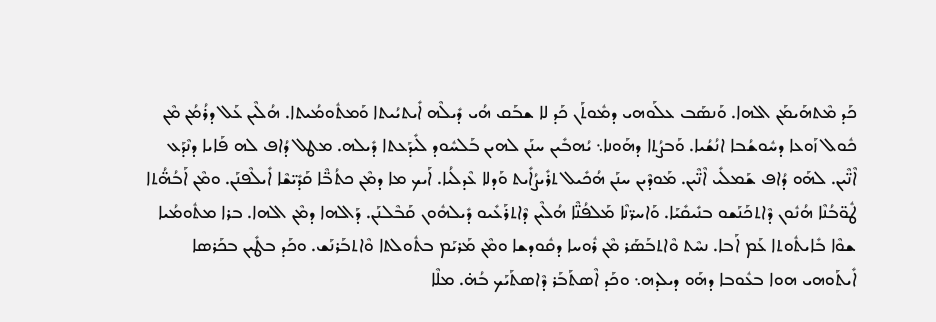ܟܰܕ ܡܶܬܗܰܝܡܰܢ ܐܠܗܐ. ܘܰܢܣܰܒ ܥܠܰܘܗܝ ܕܡܽܘܬܰܢ ܟܰܕ ܠܐ ܫܒܰܩ ܗܳܝ ܕܺܝܠܶܗ ܐܺܝܬܝܳܝܬܐ ܘܰܡܬܽܘܡܳܝܬܐ. ܗܳܠܶܝܢ ܥܰܠ ܕܪܳܡܳܢ ܡܶܢ ܟܽܘܠ ܙܰܘܥܐ ܕܚܽܘܫܳܒܐ ܐܢܳܫܳܝܐ. ܘܰܒܨܳܬܐ ܕܗܰܘܢܐ܆ ܝܳܗܒܺܝܢ ܚܢܰܢ ܠܗܝܢ ܒܰܠܚܽܘܕ ܠܺܝܕܰܥܬܐ ܕܺܝܠܗ. ܡܛܠ ܕܳܐܦ ܠܗ ܦܰܐܝܐ ܕܢܶܕܰܥ ܐܶܢ̈ܶܝܢ. ܠܗܰܘ ܕܳܐܦ ܫܰܡܠܺܝ ܐܶܢ̈ܶܝܢ. ܡܰܘܕܶܝܢ ܚܢܰܢ ܗܳܟܺܝܠ ܬܪܺܝܨܳܐܺܝܬ ܘܰܕܠܐ ܥܶܕܠܳܝܐ. ܐܰܝܟ ܡܐ ܕܡܶܢ ܟܬܳܒ̈ܶܐ ܩܰܕܺܝ̈ܫܶܐ ܐܺܝܠܶܦܢܰܢ. ܘܡܶܢ ܐܰܒܳܗ̈ܳܬܐ ܛܽܘ̈ܒܳܢܶܐ ܗܳܢܽܘܢ ܕܶܐܬܟܰܢܰܫܘ ܒܢܺܝܩܺܝܰܐ. ܘܰܐܚܪ̈ܢܶܐ ܡܰܠܦܳܢ̈ܶܐ ܗܳܠܶܝܢ ܕܶܐܬܪܰܥܺܝܘ ܕܺܝܠܗܽܘܢ ܩܰܒܶܠܢܰܢ. ܕܰܐܠܗܐ ܕܡܶܢ ܐܠܗܐ. ܒܪܐ ܡܬܽܘܡܳܝܐ ܫܘܶܐ ܒܺܐܝܬܽܘܬܐ ܥܰܡ ܐܰܒܐ. ܢܚܶܬ ܘܶܐܬܒܰܣܰܪ ܡܶܢ ܪܽܘܚܐ ܕܩܽܘܕܫܐ ܘܡܶܢ ܡܰܪܝܰܡ ܒܬܽܘܠܬܐ ܘܶܐܬܒܰܪܢܰܫ. ܘܟܰܕ ܒܛܺܝܢ ܒܟܰܪܣܐ ܐܺܝܬܰܘܗܝ ܗܘܐ ܒܥܽܘܒܐ ܕܗܰܘ ܕܝܠܕܗ܆ ܘܟܰܕ ܐܶܣܬܰܒܰܪ ܕܶܐܣܬܰܝܰܟ ܒܳܗ̇. ܡܠܶܐ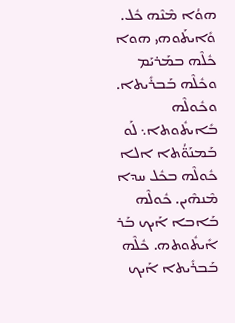ܗܘܳܐ ܡܶܢܶܗ ܟܽܠ. ܘܺܐܝܬܰܘܗܝ ܗܘܐ ܟܽܠܶܗ ܒܡܰܪܝܰܡ ܘܟܽܠܶܗ ܒܰܒܪܺܝܬܐ. ܘܟܽܘܠܶܗ ܒܺܐܝܬܽܘܬܐ܆ ܠܰܘ ܒܰܡܢܰܘ̈ܳܬܐ ܐܠܐ ܟܽܘܠܶܗ ܒܟܽܠ ܚܕܐ ܡܶܢܗܶܝܢ. ܟܽܘܠܶܗ ܒܰܐܒܐ ܐܰܝܟ ܒܰܪ ܐܺܝܬܽܘܬܗ. ܟܽܠܶܗ ܒܰܒܪܺܝܬܐ ܐܰܝܟ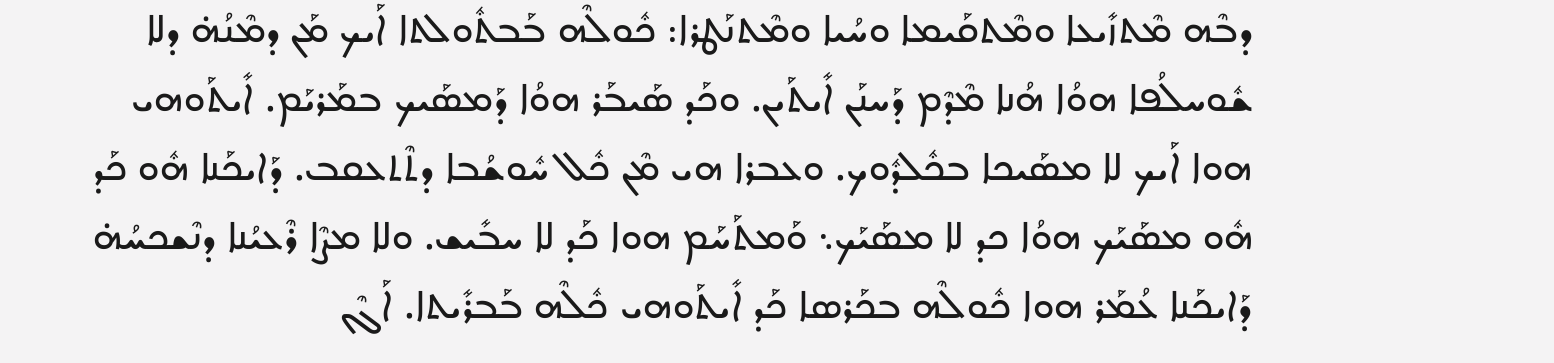ܕܒܶܗ ܡܶܬܙܺܝܥܐ ܘܡܶܬܩܰܝܡܐ ܘܚܳܝܐ ܘܡܶܬܢܰܛܪܐ: ܟܽܘܠܶܗ ܒܰܒܬܽܘܠܬܐ ܐܰܝܟ ܡܰܢ ܕܡܶܢܳܗ̇ ܕܠܐ ܫܽܘܚܠܳܦܐ ܗܘܳܐ ܗܳܢܐ ܡܶܕܶܡ ܕܰܚܢܰܢ ܐܺܝܬܰܝܢ. ܘܟܰܕ ܣܰܝܒܰܪ ܗܘܳܐ ܕܰܡܣܰܝܟ ܒܡܰܪܝܰܡ. ܐܺܝܬܰܘܗܝ ܗܘܐ ܐܰܝܟ ܠܐ ܡܣܰܝܟܐ ܒܟܽܠܕܽܘܟ. ܘܥܒܪܐ ܗܝ ܡܶܢ ܟܽܠ ܚܽܘܫܳܒܐ ܕܬܶܬܥܩܒ. ܕܰܐܝܟܰܢܐ ܗܽܘ ܟܰܕ ܗܽܘ ܡܣܰܝܰܟ ܗܘܳܐ ܟܕ ܠܐ ܡܣܰܝܰܟ܆ ܘܰܡܬܰܚܰܡ ܗܘܐ ܟܰܕ ܠܐ ܚܒܺܝܫ. ܘܠܐ ܡܨܶܐ ܪܶܥܝܳܢܐ ܕܢܶܫܟܚܳܗ̇ ܕܰܐܝܟܰܢܐ ܥܳܡܰܪ ܗܘܐ ܟܽܘܠܶܗ ܒܟܰܪܣܐ ܟܰܕ ܐܺܝܬܰܘܗܝ ܟܽܠܶܗ ܒܰܒܪܺܝܬܐ. ܐܰܓܶܢ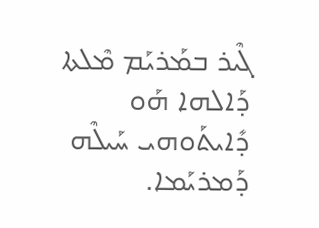ܓܶܝܪ ܒܡܰܪܝܰܡ ܡܶܠܬܐ ܕܰܐܠܗܐ ܗܰܘ ܕܺܐܝܬܰܘܗܝ ܚܰܝܠܶܗ ܕܰܡܪܝܰܡܐ.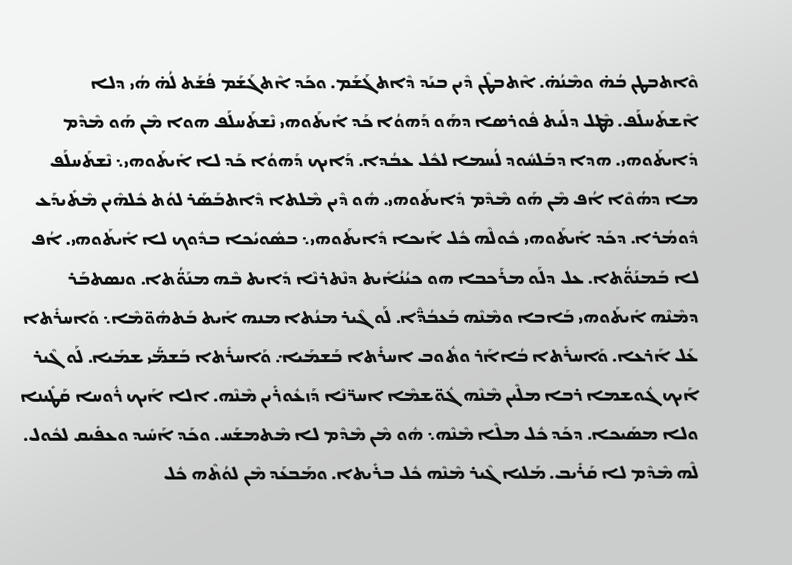ܘܶܐܬܒܛܢ ܒܳܗ̇ ܘܡܶܢܳܗ̇. ܐܶܬܒܛܶܢ ܕܶܝܢ ܒܝܰܕ ܕܶܐܬܓܰܫܰܡ. ܘܟܰܕ ܐܶܬܓܰܫܰܡ ܦܳܫܰܬ ܠܳܗ̇ ܗܳܝ ܕܠܐ ܐܶܫܬܰܚܠܰܦ. ܡܶܛܠ ܕܠܰܝܬ ܦܽܘܪܣܐ ܕܗܰܘ ܕܰܗܘܳܐ ܟܰܕ ܐܺܝܬܰܘܗܝ ܢܶܫܬܰܚܠܰܦ ܗܘܐ ܡܶܢ ܗܰܘ ܡܶܕܶܡ ܕܺܐܝܬܰܘܗܝ. ܗܕܐ ܕܒܰܠܚܽܘܕ ܠܳܚܡܐ ܠܟܽܠ ܥܒܳܕܐ. ܕܰܐܝܟ ܕܰܗܘܳܐ ܟܰܕ ܠܐ ܐܺܝܬܰܘܗܝ܆ ܢܶܫܬܰܚܠܰܦ ܡܐ ܕܗܳܘܶܐ ܐܳܦ ܡܶܢ ܗܰܘ ܡܶܕܶܡ ܕܺܐܝܬܰܘܗܝ. ܗܽܘ ܕܶܝܢ ܡܶܠܬܐ ܕܶܐܬܒܰܣܰܪ ܠܘܳܬ ܟܽܠܗܶܝܢ ܡܶܬܺܝܕܰܥ ܕܽܘܡܳܪܐ. ܕܟܰܕ ܐܺܝܬܰܘܗܝ ܟܽܘܠܶܗ ܟܽܠ ܐܰܝܟܐ ܕܺܐܝܬܰܘܗܝ܆ ܒܣܽܘܝܳܟܐ ܒܕܽܘܟ ܠܐ ܐܺܝܬܰܘܗܝ. ܐܳܦ ܠܐ ܒܰܡܢܰܘ̈ܳܬܐ. ܥܠ ܕܠܰܘ ܡܪܰܟܒܐ ܗܘ ܟܝܳܢܳܐܺܝܬ ܕܢܶܬܪܢܶܐ ܕܺܐܝܬ ܒܶܗ ܡܢܰܘ̈ܳܬܐ. ܘܢܣܬܒܰܪ ܕܡܶܢܶܗ ܐܺܝܬܰܘܗܝ ܒܰܐܒܐ ܘܡܶܢܶܗ ܒܰܥܒܳܕ̈ܶܐ. ܠܰܘ ܓܶܝܪ ܡܢܳܬܐ ܡܢܗ ܐܺܝܬ ܒܰܬܗܽܘ̈ܡܶܐ܆ ܘܰܐܚܪܺܬܐ ܥܰܠ ܐܰܪܥܐ. ܘܰܐܚܪܺܬܐ ܒܳܐܐܰܪ ܘܬܽܘܒ ܐܚܪܺܬܐ ܒܰܫܡܰܝܐ܇ ܘܰܐܚܪܺܬܐ ܒܰܫܡ̈ܰܝ ܫܡܰܝܐ. ܠܰܘ ܓܶܝܪ ܐܰܝܟ ܓܽܘܫܡܐ ܪܒܐ ܡܠܶܝܢ ܡܶܢܶܗ ܓܽܘ̈ܫܡܶܐ ܐܚܪ̈ܢܶܐ ܕܰܙܥܽܘܪܺܝܢ ܡܶܢܶܗ. ܐܠܐ ܐܰܝܟ ܪܽܘܚܐ ܩܰܛܺܝܢܐ ܘܠܐ ܡܣܰܝܟܐ. ܕܟܰܕ ܟܽܠ ܡܠܶܐ ܡܶܢܶܗ܆ ܗܽܘ ܡܶܢ ܡܶܕܶܡ ܠܐ ܡܶܬܡܫܰܚ. ܘܟܰܕ ܐܰܚܺܝܕ ܘܥܦܺܝܩ ܠܟܽܘܠ. ܠܶܗ ܡܶܕܶܡ ܠܐ ܩܰܪܺܝܒ. ܡܰܠܝܐ ܓܶܝܪ ܡܶܢܶܗ ܟܽܠ ܒܪܺܝܬܐ. ܘܡܰܒܥܰܕ ܡܶܢ ܠܘܳܬܶܗ ܟܽܠ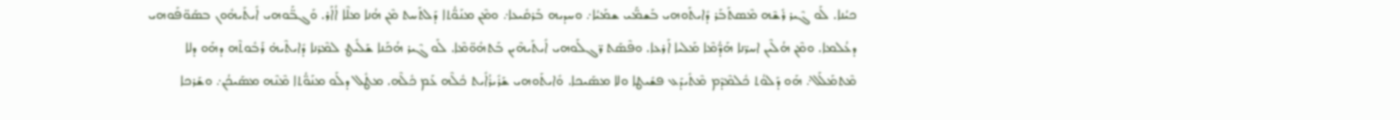ܟܝܳܢܐ. ܠܰܘ ܓܶܝܪ ܪܺܫܶܗ ܡܶܣܬܰܒܰܪ ܕܺܐܝܬܰܘܗܝ ܒܰܫܡ̈ܰܝ ܫܡܰܝܳܐ܇ ܘܚܕܝܗ ܒܰܪܩܺܝܥܐ܇ ܘܡܶܢ ܡܢܰܘ̈ܳܬܐ ܕܰܠܬܰܚܬ ܡܶܢ ܗܳܢܐ ܡܠܶܐ ܐܳܐܰܪ. ܘܰܓܒ̈ܰܘܗܝ ܐܺܝܬܰܝܗܽܘܢ ܒܣܰܘ̈ܦܰܘܗܝ ܕܥܳܠܡܐ. ܘܡܶܢ ܗܳܠܶܝܢ ܐܚܪ̈ܢܐ ܗܰܕ̈ܳܡܶܐ ܡܰܠܝܐ ܐܰܪܥܐ. ܘܦܶܣܰܬ ܪ̈ܓܠܰܘܗܝ ܐܺܝܬܰܝܗܶܝܢ ܒܰܬܗܽܘ̈ܡܶܐ. ܠܰܘ ܓܶܝܪ ܗܳܟܰܢܐ ܫܰܠܺܝܛ ܠܡܶܪܢܐ ܕܺܐܝܬܶܝܗ̇ ܪܰܒܽܘܬܶܗ ܕܗܰܘ ܕܠܐ ܡܶܬܡܰܠܰܠ܇ ܗܰܘ ܕܰܠܘܳܬ ܟܽܠܡܶܕܶܡ ܡܶܬܺܝܕܰܥ ܦܫܺܝܛܐ ܘܠܐ ܡܣܰܝܟܐ. ܘܺܐܝܬܰܘܗܝ ܫܰܪܺܝܪܳܐܺܝܬ ܟܽܠܶܗ ܥܰܡ ܟܽܠܶܗ. ܡܛܽܠ ܕܠܰܘ ܡܢܰܘ̈ܳܬܐ ܡܶܢܶܗ ܡܣܰܝܟܳܢ܇ ܘܫܰܪܟܐ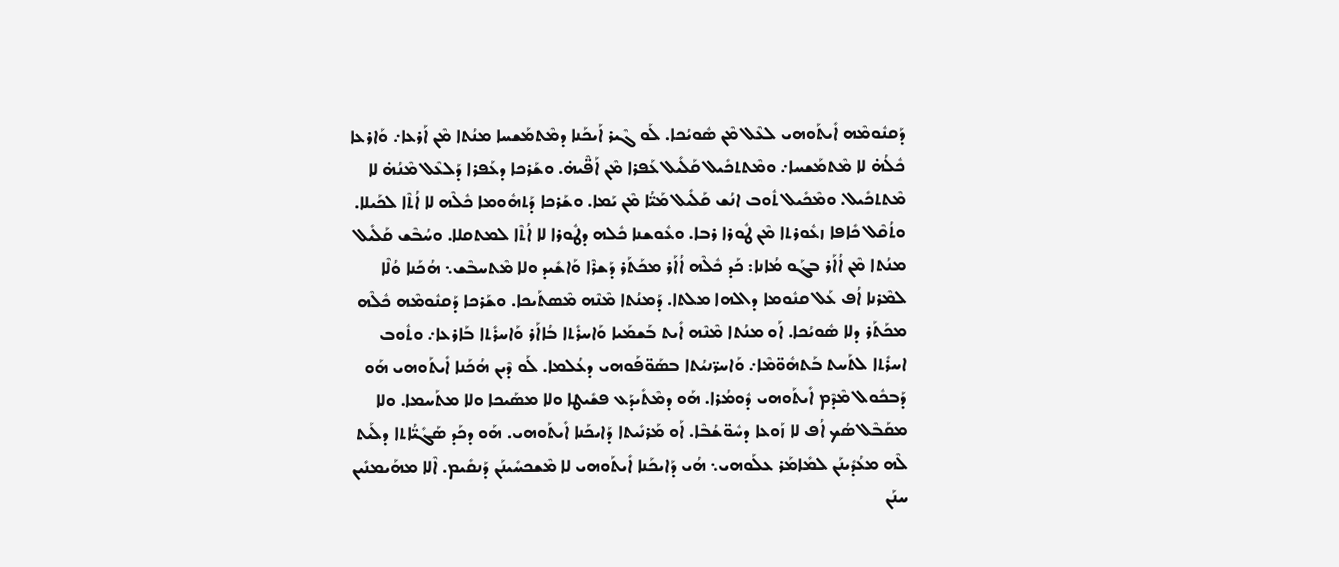ܕܰܩܢܽܘܡܶܗ ܐܺܝܬܰܘܗܝ ܠܥܶܠ ܡܶܢ ܣܽܘܝܳܟܐ. ܠܰܘ ܓܶܝܪ ܐܰܝܟܰܢܐ ܕܡܶܬܡܰܫܚܐ ܡܢܳܬܐ ܡܶܢ ܐܰܪܥܐ܇ ܘܰܐܪܥܐ ܟܽܠܳܗ̇ ܠܐ ܡܶܬܡܰܫܚܐ܇ ܘܡܶܬܬܟܺܝܠ ܩܰܠܺܝܠ ܥܰܦܪܐ ܡܶܢ ܐܰܦ̈ܶܝܗ̇. ܘܫܰܪܟܐ ܕܥܰܦܪܐ ܕܰܠܥܶܠ ܡܶܢܳܗ̇ ܠܐ ܡܶܬܬܟܺܝܠ. ܘܡܶܟܺܝܠ ܬܽܘܒ ܐܢܳܫ ܩܰܠܺܝܠ ܡܰܝ̈ܳܐ ܡܶܢ ܝܰܡܐ. ܘܫܰܪܟܐ ܕܰܬܗܽܘܡܐ ܟܽܠܶܗ ܠܐ ܐܳܬܶܐ ܠܟܰܝܠܐ. ܘܬܳܩܶܠ ܟܺܐܦܐ ܙܥܽܘܪܬܐ ܡܶܢ ܛܽܘܪܐ ܪܒܐ. ܘܥܽܘܫܢܐ ܟܽܠܗ ܕܛܽܘܪܐ ܠܐ ܐܳܬܶܐ ܠܡܬܩܠܐ. ܘܚܳܒܶܫ ܩܰܠܺܝܠ ܡܢܳܬܐ ܡܶܢ ܐܳܐܰܪ ܒܓܰܘ ܡܳܐܢܐ: ܟܰܕ ܟܽܠܶܗ ܐܳܐܰܪ ܡܟܰܬܰܪ ܕܰܫܪܶܐ ܘܰܐܫܺܝܕ ܘܠܐ ܡܶܬܚܒܶܫ܆ ܗܳܟܰܢܐ ܘܳܠܶܐ ܠܡܶܪܢܐ ܐܳܦ ܥܰܠ ܩܢܽܘܡܐ ܕܐܠܗܐ ܡܠܬܐ. ܕܰܡܢܳܬܐ ܡܶܢܶܗ ܡܶܣܬܰܝܟܐ. ܘܫܰܪܟܐ ܕܰܩܢܽܘܡܶܗ ܟܽܠܶܗ ܡܟܰܬܰܪ ܕܠܐ ܣܽܘܝܳܟܐ. ܐܰܘ ܡܢܳܬܐ ܡܶܢܶܗ ܐܺܝܬ ܒܰܫܡܰܝܐ ܘܰܐܚܪܺܬܐ ܒܳܐܐܰܪ ܘܰܐܚܪܺܬܐ ܒܰܐܪܥܐ܇ ܘܬܽܘܒ ܐܚܪܺܬܐ ܠܬܰܚܬ ܒܰܬܗܽܘ̈ܡܶܐ܇ ܘܰܐܚܪ̈ܢܝܳܬܐ ܒܣܰܘ̈ܦܰܘܗܝ ܕܥܳܠܡܐ. ܠܰܘ ܕܶܝܢ ܗܳܟܰܢܐ ܐܺܝܬܰܘܗܝ ܗܰܘ ܕܰܒܟܽܘܠ ܡܶܕܶܡ ܐܺܝܬܰܘܗܝ ܕܽܘܡܳܪܐ. ܗܰܘ ܕܡܶܬܺܝܕܰܥ ܦܫܺܝܛܐ ܘܠܐ ܡܣܰܝܟܐ ܘܠܐ ܡܬܰܚܡܐ. ܘܠܐ ܡܩܰܒܶܠ ܣܳܟ ܐܳܦ ܠܐ ܙܰܘܥܐ ܕܚܽܘ̈ܫܳܒܶܐ. ܐܰܘ ܡܰܪܢܺܝܬܐ ܕܰܐܝܟܰܢܐ ܐܺܝܬܰܘܗܝ. ܗܰܘ ܕܟܰܕ ܣܰܓܺܝ̈ܳܐܬܐ ܕܠܰܝܬ ܠܶܗ ܡܥܳܕܺܝܢܰܢ ܠܡܺܐܡܰܪ ܥܠܰܘܗܝ܆ ܗܳܝ ܕܰܐܝܟܰܢܐ ܐܺܝܬܰܘܗܝ ܠܐ ܡܶܫܟܚܺܝܢܰܢ ܕܰܢܩܺܝܡ. ܐܶܠܐ ܡܗܰܝܡܢܺܝܢ ܚܢܰܢ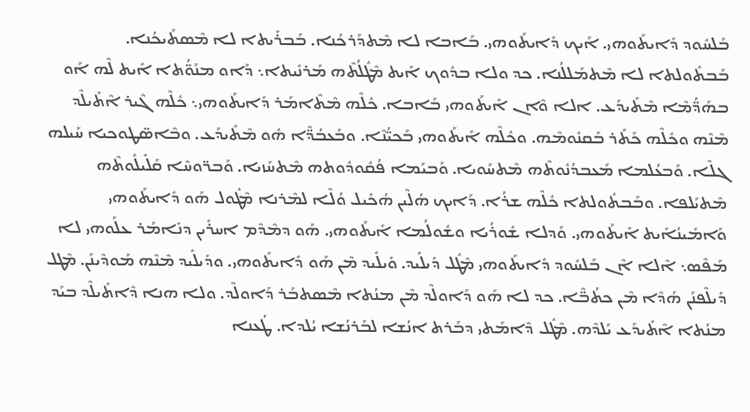ܒܰܠܚܽܘܕ ܕܺܐܝܬܰܘܗܝ. ܐܰܝܟ ܕܺܐܝܬܰܘܗܝ. ܒܰܐܒܐ ܠܐ ܡܶܬܕܰܪܟܳܢܐ. ܒܰܒܪܺܝܬܐ ܠܐ ܡܶܣܬܰܝܟܳܢܐ. ܒܰܒܬܽܘܠܬܐ ܠܐ ܡܶܬܡܰܠܠܳܢܐ. ܟܕ ܘܠܐ ܒܕܽܘܟ ܐܺܝܬ ܡܶܛܽܠܳܬܶܗ ܡܰܪܢܺܝܬܐ܆ ܕܰܐܘ ܡܢܰܘ̈ܳܬܐ ܐܺܝܬ ܠܶܗ ܐܰܘ ܒܗܰܕ̈ܳܡܶܐ ܡܶܬܺܝܕܰܥ. ܐܠܐ ܘܶܐܢ ܐܺܝܬܰܘܗܝ ܒܰܐܒܐ. ܟܽܠܶܗ ܡܶܬܶܐܡܰܪ ܕܺܐܝܬܰܘܗܝ܆ ܟܽܠܶܗ ܓܶܝܪ ܐܶܬܺܝܠܶܕ ܡܶܢܶܗ ܘܟܽܠܶܗ ܟܰܬܰܪ ܒܰܩܢܽܘܡܶܗ. ܘܟܽܠܶܗ ܐܺܝܬܰܘܗܝ ܒܰܟܝ̈ܳܢܶܐ. ܘܒܰܥܒܳܕ̈ܶܐ ܗܽܘ ܡܶܬܺܝܕܰܥ. ܘܒܶܐܣ̈ܛܘܟܝܐ ܚܰܝܠܗ ܓܠܶܐ. ܘܰܒܥܳܠܡܐ ܡܰܥܒܕܳܢܽܘܬܶܗ ܡܶܬܚܰܘܝܐ. ܘܰܒܝܰܡܐ ܦܳܩܽܘܕܽܘܬܗ ܡܶܬܚܰܙܝܐ. ܘܰܒܪ̈ܘܚܶܐ ܩܰܠܺܝܠܽܘܬܶܗ ܡܶܬܝܰܠܦܐ. ܘܒܰܒܬܽܘܠܬܐ ܟܽܠܶܗ ܫܪܳܐ. ܕܰܐܝܟ ܗܳܠܶܝܢ ܗܳܟܺܝܠ ܘܳܠܶܐ ܠܡܶܪܢܐ ܡܶܛܽܘܠ ܗܰܘ ܕܺܐܝܬܰܘܗܝ ܘܰܐܡܺܝܢܳܐܺܝܬ ܐܺܝܬܰܘܗܝ. ܘܰܕܠܐ ܫܽܘܪܳܝܐ ܘܫܽܘܠܳܡܐ ܐܺܝܬܰܘܗܝ. ܗܰܘ ܕܡܶܕܶܡ ܐܚܪܺܝܢ ܕܢܺܐܡܰܪ ܥܠܰܘܗܝ ܠܐ ܡܰܦܶܣ܆ ܐܶܠܐ ܐܶܢ ܒܰܠܚܽܘܕ ܕܺܐܝܬܰܘܗܝ ܡܶܛܽܠ ܕܺܝܠܺܝܕ. ܘܺܝܠܺܝܕ ܡܶܢ ܗܰܘ ܕܺܐܝܬܰܘܗܝ. ܘܕܺܝܠܺܝܕ ܡܶܢܶܗ ܡܰܘܕܶܝܢܰܢ. ܡܶܛܠ ܕܺܝܠܶܦܢܰܢ ܗܳܕܶܐ ܡܶܢ ܟܬܳܒ̈ܶܐ. ܟܕ ܠܐ ܗܰܘ ܕܰܐܘܠܶܕ ܡܶܢ ܡܢܳܬܐ ܡܶܣܬܒܰܪ ܕܰܐܘܠܶܕ. ܘܠܐ ܗܢܐ ܕܶܐܬܺܝܠܶܕ ܒܝܰܕ ܡܢܳܬܐ ܐܶܬܺܝܕܰܥ ܝܰܠܕܶܗ. ܡܶܛܽܠ ܕܶܐܡܰܬܝ ܕܒܰܪܬ ܐܢܳܫܐ ܠܒܰܪܢܳܫܐ ܝܳܠܕܐ. ܛܳܥܢܐ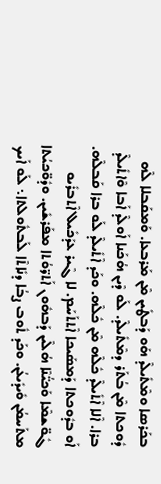ܒܟܰܪܣܐ ܘܡܶܬܺܝܠܶܕ ܗܰܘ ܕܰܒܛܺܝܢ ܡܶܢ ܡܰܪܒܥܐ. ܘܰܡܩܰܒܠܐ ܠܶܗ ܕܽܘܟܬܐ ܡܶܢ ܒܳܬܰܪ ܕܡܶܬܺܝܠܶܕ. ܠܰܘ ܕܶܝܢ ܗܳܟܰܢܐ ܐܰܘܠܶܕ ܐܰܒܐ ܘܶܐܬܺܝܠܶܕ ܒܪܐ. ܐܶܠܐ ܐܶܬܺܝܠܶܕ ܟܽܠܶܗ ܡܶܢ ܟܽܠܶܗ. ܘܟܰܕ ܐܶܬܺܝܠܶܕ ܠܰܘ ܒܪܐ ܩܰܒܠܶܗ. ܐܰܘ ܒܕܽܘܟܬܐ ܕܰܡܣܰܝܟܐ ܐܶܬܬܰܚܰܡ. ܠܐ ܓܶܝܪ ܥܕܰܟܺܝܠ ܐܶܬܒܪܺܝܘ ܓܽܘ̈ܫܡܶܐ ܘܰܟܝ̈ܳܢܶܐ ܗܳܠܶܝܢ ܕܰܒܗܽܘܢ ܐܰܬܪ̈ܘܳܬܐ ܡܦܰܪܫܺܝܢ. ܘܕܽܘ̈ܟܝܳܬܐ ܡܬܰܚܡܳܢ ܘܺܝܕܺܝܥܳܢ. ܘܟܰܕ ܬܽܘܒ ܨܒܳܐ ܕܢܺܐܬܶܐ ܠܰܒܬܽܘܠܬܐ܆ ܠܰܘ ܐܰܝܟ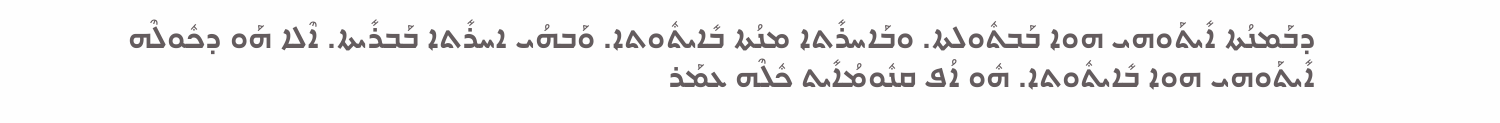ܕܒܰܡܢܳܬܐ ܐܺܝܬܰܘܗܝ ܗܘܐ ܒܰܒܬܽܘܠܬܐ. ܘܒܰܐܚܪܺܬܐ ܡܢܳܬܐ ܒܺܐܝܬܽܘܬܐ. ܘܰܒܗܳܝ ܐܚܪܺܬܐ ܒܰܒܪܺܝܬܐ. ܐܶܠܐ ܗܰܘ ܕܟܽܘܠܶܗ ܐܺܝܬܰܘܗܝ ܗܘܐ ܒܺܐܝܬܽܘܬܐ. ܗܽܘ ܐܳܦ ܩܢܽܘܡܳܐܺܝܬ ܟܽܠܶܗ ܥܡܰܪ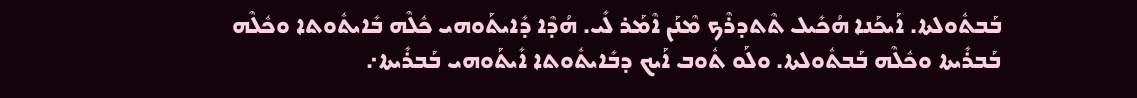ܒܰܒܬܽܘܠܬܐ. ܐܰܝܟܰܢܐ ܗܳܟܺܝܠ ܬܶܬܕܪܶܟ ܡܶܢܰܢ ܐܶܡܰܪ ܠܺܝ. ܗܳܕܶܐ ܕܺܐܝܬܰܘܗܝ ܟܽܠܶܗ ܒܺܐܝܬܽܘܬܐ ܘܟܽܠܶܗ ܒܰܒܪܺܝܬܐ ܘܟܽܠܶܗ ܒܰܒܬܽܘܠܬܐ. ܘܠܰܘ ܬܽܘܒ ܐܰܝܟ ܕܒܺܐܝܬܽܘܬܐ ܐܺܝܬܰܘܗܝ ܒܰܒܪܺܝܬܐ܇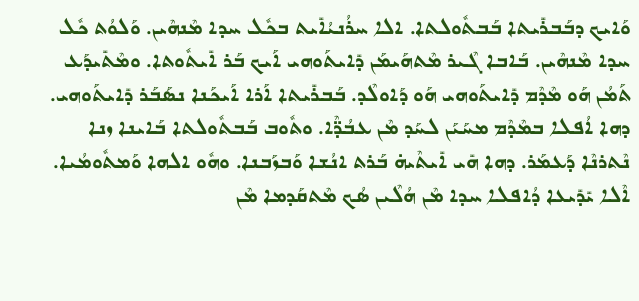ܘܰܐܝܟ ܕܒܰܒܪܺܝܬܐ ܒܰܒܬܽܘܠܬܐ. ܐܠܐ ܚܪܳܢܝܳܐܺܝܬ ܒܟܽܠ ܚܕܐ ܡܶܢܗܶܝܢ. ܘܰܠܘܳܬ ܟܽܠ ܚܕܐ ܡܶܢܗܶܝܢ. ܒܰܐܒܐ ܓܶܝܪ ܡܶܬܗܰܝܡܰܢ ܕܺܐܝܬܰܘܗܝ ܐܰܝܟ ܒܰܪ ܐܺܝܬܽܘܬܐ. ܘܡܶܬܺܝܕܰܥ ܬܰܡܳܢ ܗܰܘ ܡܶܕܶܡ ܕܺܐܝܬܰܘܗܝ ܗܰܘ ܕܰܐܘܠܶܕ. ܒܰܒܪܺܝܬܐ ܐܰܪܐ ܐܰܝܟܰܢܐ ܢܣܰܒܰܪ ܕܺܐܝܬܰܘܗܝ. ܕܗܐ ܐܳܦܠܐ ܒܡܶܕܶܡ ܡܚܰܝܰܢ ܠܚܰܕ ܡܶܢ ܥܒܳܕ̈ܶܐ. ܘܬܽܘܒ ܒܰܒܬܽܘܠܬܐ ܒܰܐܝܢܐ ܙܢܐ ܢܶܬܪܢܶܐ ܕܰܥܡܰܪ. ܕܗܐ ܗܺܝ ܐܺܝܬܶܝܗ̇ ܒܰܪܬ ܐܢܳܫܐ ܘܰܒܙܰܒܢܐ. ܘܗܽܘ ܐܠܗܐ ܘܰܡܬܽܘܡܳܝܐ. ܐܶܠܐ ܝܺܕܺܝܥܐ ܕܳܐܦܠܐ ܚܕܐ ܡܶܢ ܗܳܠܶܝܢ ܣܳܟ ܡܶܬܩܰܕܡܐ ܡܶܢ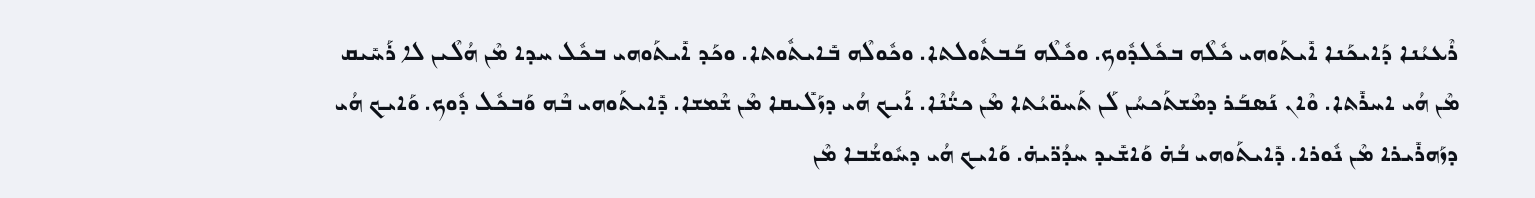ܪܶܥܝܳܢܐ ܕܰܐܝܟܰܢܐ ܐܺܝܬܰܘܗܝ ܟܽܠܶܗ ܒܟܽܠܕܽܘܟ. ܘܟܽܠܶܗ ܒܰܒܬܽܘܠܬܐ. ܘܟܽܘܠܶܗ ܒܺܐܝܬܽܘܬܐ. ܘܟܰܕ ܐܺܝܬܰܘܗܝ ܒܟܽܠ ܚܕܐ ܡܶܢ ܗܳܠܶܝܢ ܠܐ ܪܰܚܺܝܩ ܡܶܢ ܗܳܝ ܐܚܪܺܬܐ. ܘܶܐܢ ܢܰܣܒܰܪ ܕܡܶܫܬܰܟܚܳܢ ܠܰܢ ܬܰܚܘ̈ܝܳܬܐ ܡܶܢ ܟܝ̈ܳܢܶܐ. ܐܰܝܟ ܗܳܝ ܕܙܰܠܺܝܩܐ ܡܶܢ ܫܶܡܫܐ. ܕܺܐܝܬܰܘܗܝ ܒܶܗ ܘܰܒܟܽܠ ܕܽܘܟ. ܘܰܐܝܟ ܗܳܝ ܕܙܰܗܪܺܝܪܐ ܡܶܢ ܢܽܘܪܐ. ܕܺܐܝܬܰܘܗܝ ܒܳܗ̇ ܘܰܐܫܺܝܕ ܚܕܳܪ̈ܝܗ̇. ܘܰܐܝܟ ܗܳܝ ܕܚܽܘܫܳܒܐ ܡܶܢ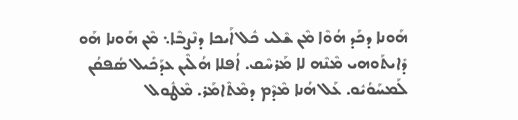ܗܰܘܢܐ ܕܟܰܕ ܗܳܘܶܐ ܡܶܢ ܫܶܠܝ ܟܽܠ ܐܰܝܟܐ ܕܢܶܨܒܶܐ܆ ܡܶܢ ܗܰܘܢܐ ܗܰܘ ܕܺܐܝܬܰܘܗܝ ܡܶܢܶܗ ܠܐ ܡܰܪܚܶܩ. ܐܳܦܠܐ ܗܳܠܶܝܢ ܥܕܰܟܺܝܠ ܣܳܦܩܳܢ ܠܰܡܚܰܘܳܝܽܘ. ܥܰܠ ܗܳܢܐ ܡܶܕܶܡ ܕܡܶܬܶܐܡܰܪ. ܡܶܛܽܘܠ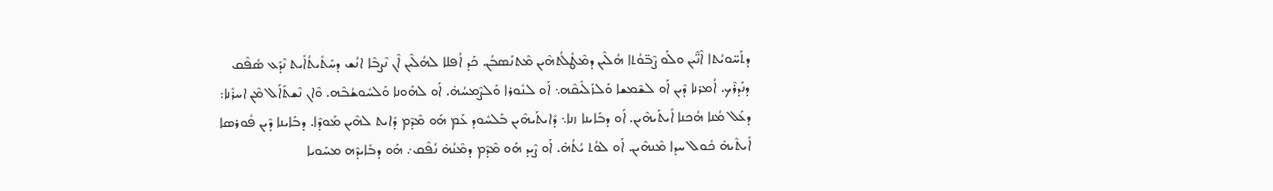ܕܬܰܚ̈ܘܝܳܬܐ ܐܶܢ̈ܶܝܢ ܘܠܰܘ ܨܶܒ̈ܘܳܬܐ ܗܳܠܶܝܢ ܕܡܶܛܽܠܳܬܗܶܝܢ ܡܶܬܢܰܣܒܳܢ. ܟܰܕ ܐܳܦܠܐ ܠܗܳܠܶܝܢ ܐܶܢ ܢܶܨܒܶܐ ܐܢܳܫ ܕܚܰܬܺܝܬܳܐܺܝܬ ܢܶܕܰܥ ܣܳܦܶܩ ܕܢܰܕܪܶܟ. ܐܳܡܪܢܐ ܕܶܝܢ ܐܰܘ ܠܫܶܡܫܐ ܘܰܠܙܰܠܺܝܩܶܗ܆ ܐܰܘ ܠܢܽܘܪܐ ܘܰܠܨܶܡܚܳܗ̇. ܐܰܘ ܠܗܰܘܢܐ ܘܰܠܚܽܘܫܳܒܶܗ. ܘܶܐܢ ܢܶܫܬܰܐܰܠ ܡܶܢ ܐܚܪܺܢܐ: ܕܥܰܠ ܡܳܢܐ ܗܳܟܢܐ ܐܺܝܬܰܝܗܶܝܢ. ܐܰܘ ܕܒܰܐܝܢܐ ܙܢܐ܆ ܕܺܐܝܬܰܝܗܶܝܢ ܒܰܠܚܽܘܕ ܥܰܡ ܗܰܘ ܡܶܕܶܡ ܕܺܐܝܬ ܠܗܶܝܢ ܡܰܘܕܶܐ. ܕܒܰܐܝܢܐ ܕܶܝܢ ܦܽܘܪܣܐ ܐܺܝܬܶܝܗ̇ ܟܽܘܠ ܚܕܐ ܡܶܢܗܶܝܢ. ܐܰܘ ܠܘܳܬ ܝܳܬܳܗ̇. ܐܰܘ ܨܶܝܕ ܗܰܘ ܡܶܕܶܡ ܕܡܶܢܳܗ̇ ܢܳܦܶܩ܇ ܗܰܘ ܕܒܺܐܝܕܶܗ ܡܚܰܘܝܐ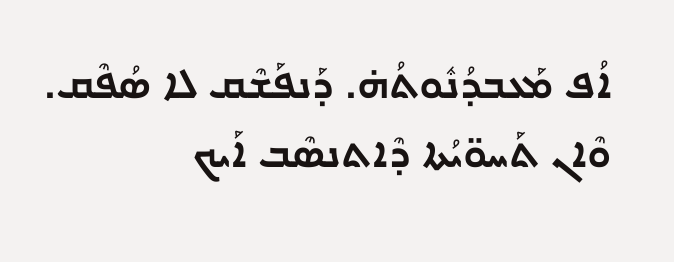ܐܳܦ ܡܰܥܒܕܳܢܽܘܬܳܗ̇. ܕܰܢܦܰܫܶܩ ܠܐ ܣܳܦܶܩ. ܘܶܐܢ ܬܰܚܘ̈ܝܳܬܐ ܕܶܐܬܢܣܶܒ ܐܰܝܟ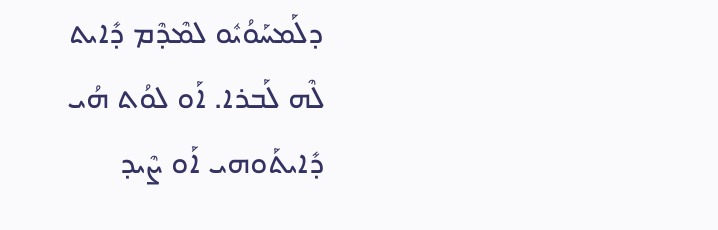ܕܠܰܡܚܰܘܳܝܽܘ ܠܡܶܕܶܡ ܕܺܐܝܬ ܠܶܗ ܠܰܒܪܐ. ܐܰܘ ܠܘܳܬ ܗܳܝ ܕܺܐܝܬܰܘܗܝ ܐܰܘ ܨܶܝܕ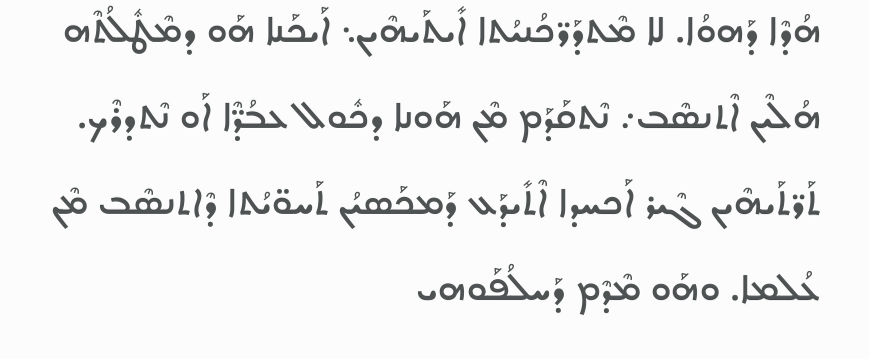ܗܳܕܶܐ ܕܰܗܘܳܐ. ܠܐ ܡܶܬܕܰܪ̈ܟܳܢܝܳܬܐ ܐܺܝܬܰܝܗܶܝܢ܆ ܐܰܝܟܰܢܐ ܗܰܘ ܕܡܶܛܽܠܳܬܶܗ ܗܳܠܶܝܢ ܐܶܬܢܣܶܒ܇ ܢܶܬܩܰܕܰܡ ܡܶܢ ܗܰܘܢܐ ܕܟܽܘܠ ܥܒܳܕ̈ܶܐ ܐܰܘ ܢܶܬܕܪܶܟ. ܬܰܪ̈ܬܰܝܗܶܝܢ ܓܶܝܪ ܐܰܟܚܕܐ ܐܶܬܺܝܕܰܥ ܕܰܡܟܰܣܝܳܢ ܬܰܚܘ̈ܝܳܬܐ ܕܶܐܬܢܣܶܒ ܡܶܢ ܥܳܠܡܐ. ܘܗܰܘ ܡܶܕܶܡ ܕܰܚܠܳܦܰܘܗܝ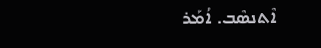ܐܶܬܢܣܶܒ. ܐܳܡܰܪ